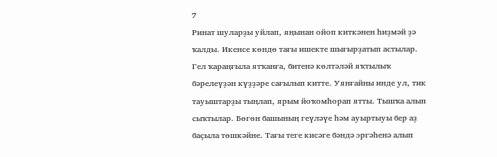7
Ринат шуларҙы уйлап, яңынан ойоп киткәнен һиҙмәй ҙә ҡалды. Икенсе көндө тағы ишекте шығырҙатып астылар. Гел ҡараңғыла ятҡанға, битенә көлтәләй яҡтылыҡ бәрелеүҙән күҙҙәре сағылып китте. Уянғайны инде ул, тик тауыштарҙы тыңлап, ярым йоҡомһорап ятты. Тышҡа алып сыҡтылар. Бөгөн башының геүләүе һәм ауыртыуы бер аҙ баҫыла төшкәйне. Тағы теге кисәге бәндә эргәһенә алып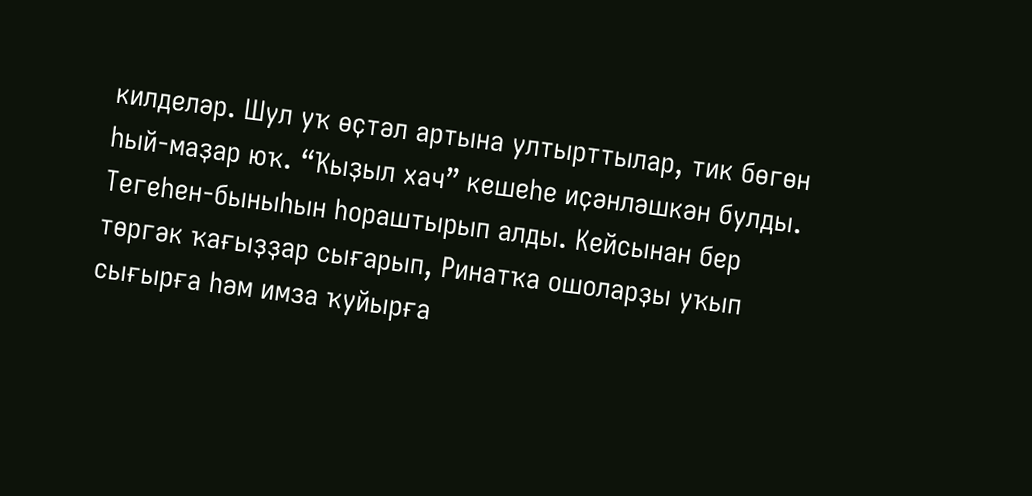килделәр. Шул уҡ өҫтәл артына ултырттылар, тик бөгөн һый-маҙар юҡ. “Ҡыҙыл хач” кешеһе иҫәнләшкән булды. Тегеһен-быныһын һораштырып алды. Кейсынан бер төргәк ҡағыҙҙар сығарып, Ринатҡа ошоларҙы уҡып сығырға һәм имза ҡуйырға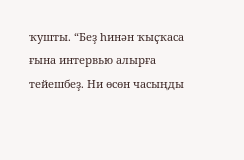ҡушты. “Беҙ һинән ҡыҫҡаса ғына интервью алырға тейешбеҙ. Ни өсөн часыңды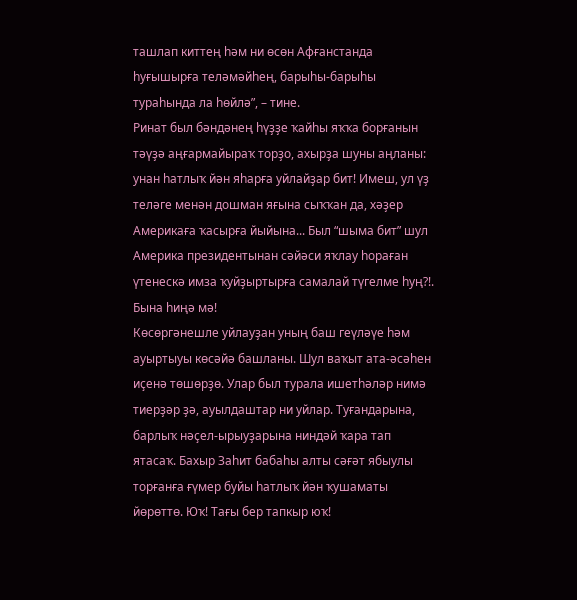ташлап киттең һәм ни өсөн Афғанстанда һуғышырға теләмәйһең, барыһы-барыһы тураһында ла һөйлә”, – тине.
Ринат был бәндәнең һүҙҙе ҡайһы яҡҡа борғанын тәүҙә аңғармайыраҡ торҙо, ахырҙа шуны аңланы: унан һатлыҡ йән яһарға уйлайҙар бит! Имеш, ул үҙ теләге менән дошман яғына сыҡҡан да, хәҙер Америкаға ҡасырға йыйына... Был “шыма бит” шул Америка президентынан сәйәси яҡлау һораған үтенескә имза ҡуйҙыртырға самалай түгелме һуң?!. Бына һиңә мә!
Көсөргәнешле уйлауҙан уның баш геүләүе һәм ауыртыуы көсәйә башланы. Шул ваҡыт ата-әсәһен иҫенә төшөрҙө. Улар был турала ишетһәләр нимә тиерҙәр ҙә, ауылдаштар ни уйлар. Туғандарына, барлыҡ нәҫел-ырыуҙарына ниндәй ҡара тап ятасаҡ. Бахыр Заһит бабаһы алты сәғәт ябыулы торғанға ғүмер буйы һатлыҡ йән ҡушаматы йөрөттө. Юҡ! Тағы бер тапкыр юҡ!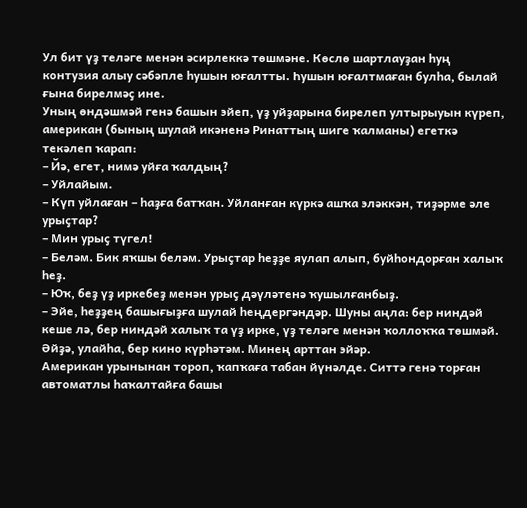Ул бит үҙ теләге менән әсирлеккә төшмәне. Көслө шартлауҙан һуң контузия алыу сәбәпле һушын юғалтты. Һушын юғалтмаған булһа, былай ғына бирелмәҫ ине.
Уның өндәшмәй генә башын эйеп, үҙ уйҙарына бирелеп ултырыуын күреп, американ (бының шулай икәненә Ринаттың шиге ҡалманы) егеткә текәлеп ҡарап:
– Йә, егет, нимә уйға ҡалдың?
– Уйлайым.
– Күп уйлаған – һаҙға батҡан. Уйланған күркә ашҡа эләккән, тиҙәрме әле урыҫтар?
– Мин урыҫ түгел!
– Беләм. Бик яҡшы беләм. Урыҫтар һеҙҙе яулап алып, буйһондорған халыҡ һеҙ.
– Юҡ, беҙ үҙ иркебеҙ менән урыҫ дәүләтенә ҡушылғанбыҙ.
– Эйе, һеҙҙең башығыҙға шулай һеңдергәндәр. Шуны аңла: бер ниндәй кеше лә, бер ниндәй халыҡ та үҙ ирке, үҙ теләге менән ҡоллоҡҡа төшмәй. Әйҙә, улайһа, бер кино күрһәтәм. Минең арттан эйәр.
Американ урынынан тороп, ҡапҡаға табан йүнәлде. Ситтә генә торған автоматлы һаҡалтайға башы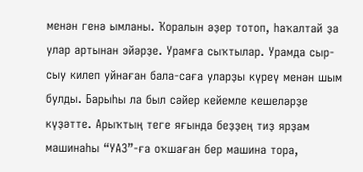менән генә ымланы. Ҡоралын әҙер тотоп, һаҡалтай ҙа улар артынан эйәрҙе. Урамға сыҡтылар. Урамда сыр-сыу килеп уйнаған бала-саға уларҙы күреү менән шым булды. Барыһы ла был сәйер кейемле кешеләрҙе күҙәтте. Арыҡтың теге яғында беҙҙең тиҙ ярҙам машинаһы “УАЗ”-ға оҡшаған бер машина тора,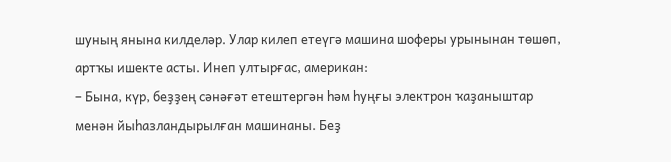шуның янына килделәр. Улар килеп етеүгә машина шоферы урынынан төшөп, артҡы ишекте асты. Инеп ултырғас, американ:
– Бына, күр, беҙҙең сәнәғәт етештергән һәм һуңғы электрон ҡаҙаныштар менән йыһазландырылған машинаны. Беҙ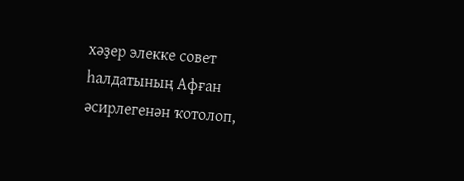хәҙер элекке совет һалдатының Афған әсирлегенән ҡотолоп,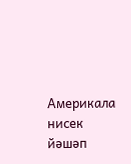Америкала нисек йәшәп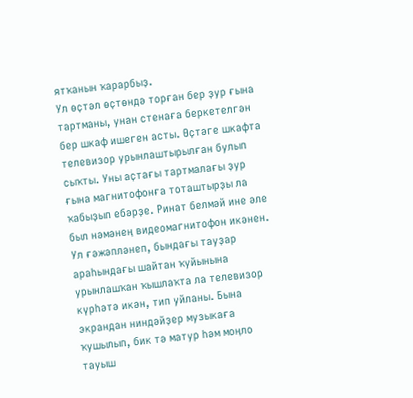ятҡанын ҡарарбыҙ.
Ул өҫтәл өҫтөндә торған бер ҙур ғына тартманы, унан стенаға беркетелгән бер шкаф ишеген асты. Өҫтәге шкафта телевизор урынлаштырылған булып сыҡты. Уны аҫтағы тартмалағы ҙур ғына магнитофонға тоташтырҙы ла ҡабыҙып ебәрҙе. Ринат белмәй ине әле был нәмәнең видеомагнитофон икәнен. Ул ғәжәпләнеп, бындағы тауҙар араһындағы шайтан ҡуйынына урынлашҡан ҡышлаҡта ла телевизор күрһәтә икән, тип уйланы. Бына экрандан ниндәйҙер музыкаға ҡушылып, бик тә матур һәм моңло тауыш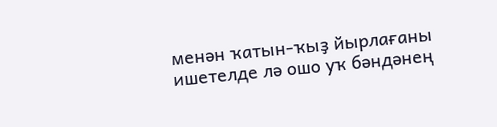менән ҡатын-ҡыҙ йырлағаны ишетелде лә ошо уҡ бәндәнең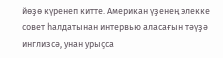йөҙө күренеп китте. Американ үҙенең элекке совет һалдатынан интервью аласағын тәүҙә инглизсә, унан урыҫса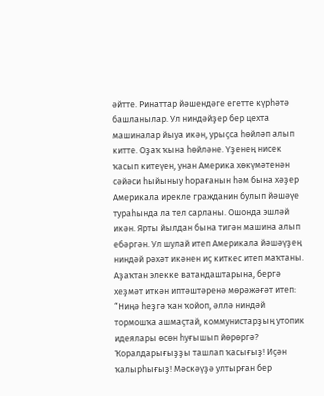әйтте. Ринаттар йәшендәге егетте күрһәтә башланылар. Ул ниндәйҙер бер цехта машиналар йыуа икән, урыҫса һөйләп алып китте. Оҙаҡ ҡына һөйләне. Үҙенең нисек ҡасып китеүен, унан Америка хөкүмәтенән сәйәси һыйыныу һорағанын һәм бына хәҙер Америкала ирекле гражданин булып йәшәүе тураһында ла тел сарланы. Ошонда эшләй икән. Ярты йылдан бына тигән машина алып ебәргән. Ул шулай итеп Америкала йәшәүҙең ниндәй рәхәт икәнен иҫ киткес итеп маҡтаны. Аҙаҡтан элекке ватандаштарына, бергә хеҙмәт иткән иптәштәренә мөрәжәғәт итеп: “Ниңә һеҙгә ҡан ҡойоп, әллә ниндәй тормошҡа ашмаҫтай, коммунистарҙың утопик идеялары өсөн һуғышып йөрөргә? Ҡоралдарығыҙҙы ташлап ҡасығыҙ! Иҫән ҡалырһығыҙ! Мәскәүҙә ултырған бер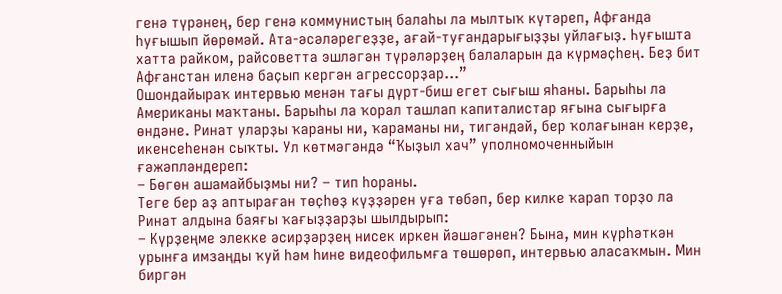генә түрәнең, бер генә коммунистың балаһы ла мылтыҡ күтәреп, Афғанда һуғышып йөрөмәй. Ата-әсәләрегеҙҙе, ағай-туғандарығыҙҙы уйлағыҙ. Һуғышта хатта райком, райсоветта эшләгән түрәләрҙең балаларын да күрмәҫһең. Беҙ бит Афғанстан иленә баҫып кергән агрессорҙар...”
Ошондайыраҡ интервью менән тағы дүрт-биш егет сығыш яһаны. Барыһы ла Американы маҡтаны. Барыһы ла ҡорал ташлап капиталистар яғына сығырға өндәне. Ринат уларҙы ҡараны ни, ҡараманы ни, тигәндәй, бер ҡолағынан керҙе, икенсеһенән сыҡты. Ул көтмәгәндә “Ҡыҙыл хач” уполномоченныйын ғәжәпләндереп:
– Бөгөн ашамайбыҙмы ни? – тип һораны.
Теге бер аҙ аптыраған төҫһөҙ күҙҙәрен уға төбәп, бер килке ҡарап торҙо ла Ринат алдына баяғы ҡағыҙҙарҙы шылдырып:
– Күрҙеңме элекке әсирҙәрҙең нисек иркен йәшәгәнен? Бына, мин күрһәткән урынға имзаңды ҡуй һәм һине видеофильмға төшөрөп, интервью аласаҡмын. Мин биргән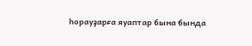һорауҙарға яуаптар бына бында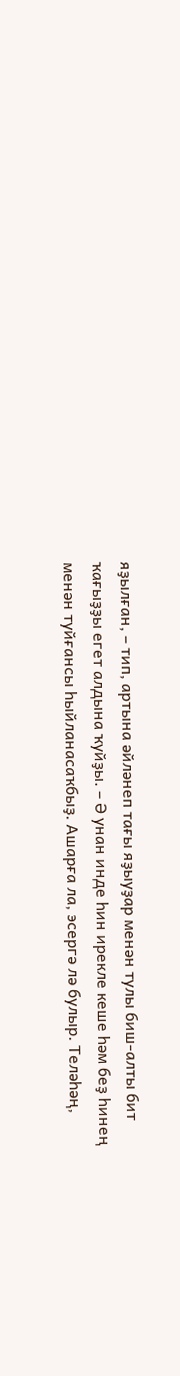яҙылған, – тип, артына әйләнеп тағы яҙыуҙар менән тулы биш-алты бит ҡағыҙҙы егет алдына ҡуйҙы. – Ә унан инде һин ирекле кеше һәм беҙ һинең менән туйғансы һыйланасаҡбыҙ. Ашарға ла, эсергә лә булыр. Теләһәң,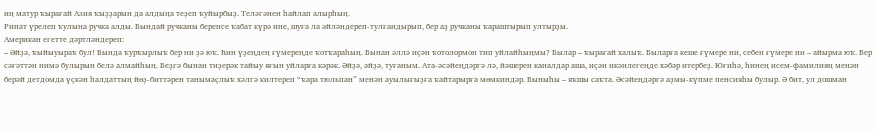иң матур ҡырағай Азия ҡыҙҙарын да алдыңа теҙеп ҡуйырбыҙ. Теләгәнен һайлап алырһың.
Ринат үрелеп ҡулына ручка алды. Бындай ручканы беренсе ҡабат күрә ине, шуға ла әйләндереп-тулғандырып, бер аҙ ручканы ҡараштырып ултырҙы.
Американ егетте дәртләндереп:
– Әйҙә, ҡыйыуыраҡ бул! Бында ҡурҡырлыҡ бер ни ҙә юҡ. Һин үҙеңдең ғүмереңде ҡотҡараһың. Бынан әллә иҫән ҡотолормон тип уйлайһыңмы? Былар – ҡырағай халыҡ. Быларға кеше ғүмере ни, себен ғүмере ни – айырма юҡ. Бер сәғәттән нимә булырын белә алмайһың. Беҙгә бынан тиҙерәк тайыу яғын уйларға кәрәк. Әйҙә, әйҙә, туғаным. Ата-әсәйеңдәргә лә, йәшерен каналдар аша, иҫән икәнлегеңде хәбәр итербеҙ. Юғиһә, һинең исем-фамилияң менән берәй детдомда үҫкән һалдаттың йөҙ-биттәрен танымаҫлыҡ хәлгә килтереп “ҡара тюльпан” менән ауылығыҙға ҡайтарырға мөмкиндәр. Быныһы – яҡшы саҡта. Әсәйеңдәргә аҙмы-күпме пенсияһы булыр. Ә бит, ул дошман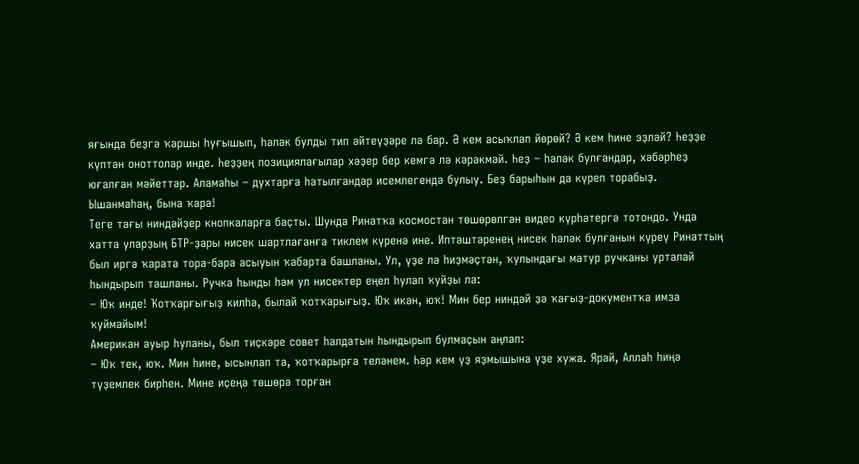яғында беҙгә ҡаршы һуғышып, һәләк булды тип әйтеүҙәре лә бар. Ә кем асыҡлап йөрөй? Ә кем һине эҙләй? Һеҙҙе күптән оноттолар инде. Һеҙҙең позициялағылар хәҙер бер кемгә лә кәрәкмәй. Һеҙ – һәләк булғандар, хәбәрһеҙ юғалған мәйеттәр. Аламаһы – духтарға һатылғандар исемлегендә булыу. Беҙ барыһын да күреп торабыҙ. Ышанмаһаң, бына ҡара!
Теге тағы ниндәйҙер кнопкаларға баҫты. Шунда Ринатҡа космостан төшөрөлгән видео күрһәтергә тотондо. Унда хатта уларҙың БТР-ҙары нисек шартлағанға тиклем күренә ине. Иптәштәренең нисек һәләк булғанын күреү Ринаттың был иргә ҡарата тора-бара асыуын ҡабарта башланы. Ул, үҙе лә һиҙмәҫтән, ҡулындағы матур ручканы урталай һындырып ташланы. Ручка һынды һәм ул нисектер еңел һулап ҡуйҙы ла:
– Юҡ инде! Ҡотҡарғығыҙ килһә, былай ҡотҡарығыҙ. Юҡ икән, юҡ! Мин бер ниндәй ҙә ҡағыҙ-документҡа имза ҡуймайым!
Американ ауыр һуланы, был тиҫкәре совет һалдатын һындырып булмаҫын аңлап:
– Юҡ тек, юҡ. Мин һине, ысынлап та, ҡотҡарырға теләнем. Һәр кем үҙ яҙмышына үҙе хужа. Ярай, Аллаһ һиңә түҙемлек бирһен. Мине иҫеңә төшөрә торған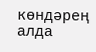көндәрең алда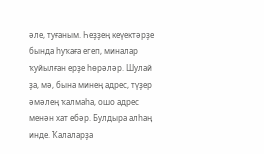әле, туғаным. Һеҙҙең кеүектәрҙе бында һуҡаға егеп, миналар ҡуйылған ерҙе һөрәләр. Шулай ҙа, мә, бына минең адрес, түҙер әмәлең ҡалмаһа, ошо адрес менән хат ебәр. Булдыра алһаң инде. Ҡалаларҙа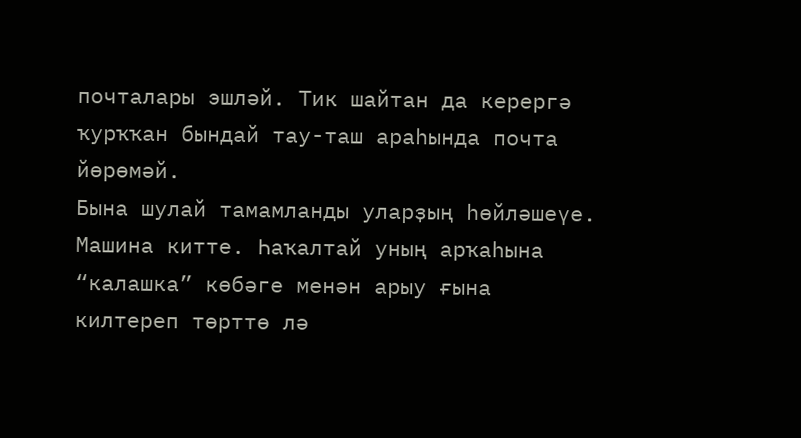почталары эшләй. Тик шайтан да керергә ҡурҡҡан бындай тау-таш араһында почта йөрөмәй.
Бына шулай тамамланды уларҙың һөйләшеүе. Машина китте. Һаҡалтай уның арҡаһына “калашка” көбәге менән арыу ғына килтереп төрттө лә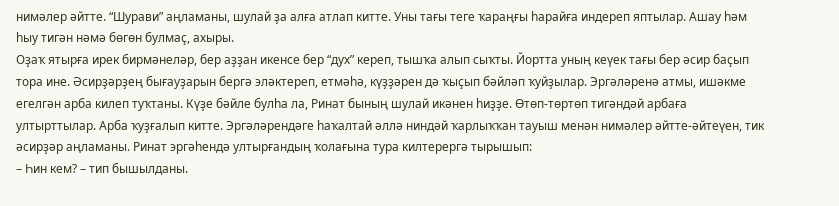нимәлер әйтте. “Шурави” аңламаны, шулай ҙа алға атлап китте. Уны тағы теге ҡараңғы һарайға индереп яптылар. Ашау һәм һыу тигән нәмә бөгөн булмаҫ, ахыры.
Оҙаҡ ятырға ирек бирмәнеләр, бер аҙҙан икенсе бер “дух” кереп, тышҡа алып сыҡты. Йортта уның кеүек тағы бер әсир баҫып тора ине. Әсирҙәрҙең бығауҙарын бергә эләктереп, етмәһә, күҙҙәрен дә ҡыҫып бәйләп ҡуйҙылар. Эргәләренә атмы, ишәкме егелгән арба килеп туҡтаны. Күҙе бәйле булһа ла, Ринат бының шулай икәнен һиҙҙе. Өтөп-төртөп тигәндәй арбаға ултырттылар. Арба ҡуҙғалып китте. Эргәләрендәге һаҡалтай әллә ниндәй ҡарлыҡҡан тауыш менән нимәлер әйтте-әйтеүен, тик әсирҙәр аңламаны. Ринат эргәһендә ултырғандың ҡолағына тура килтерергә тырышып:
– Һин кем? – тип бышылданы.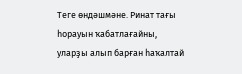Теге өндәшмәне. Ринат тағы һорауын ҡабатлағайны, уларҙы алып барған һаҡалтай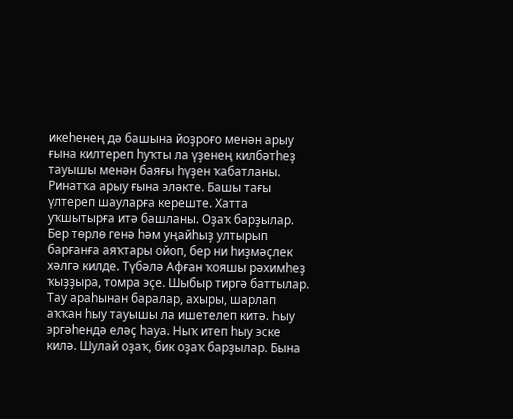икеһенең дә башына йоҙроғо менән арыу ғына килтереп һуҡты ла үҙенең килбәтһеҙ тауышы менән баяғы һүҙен ҡабатланы. Ринатҡа арыу ғына эләкте. Башы тағы үлтереп шауларға кереште. Хатта уҡшытырға итә башланы. Оҙаҡ барҙылар. Бер төрлө генә һәм уңайһыҙ ултырып барғанға аяҡтары ойоп, бер ни һиҙмәҫлек хәлгә килде. Түбәлә Афған ҡояшы рәхимһеҙ ҡыҙҙыра, томра эҫе. Шыбыр тиргә баттылар. Тау араһынан баралар, ахыры, шарлап аҡҡан һыу тауышы ла ишетелеп китә. Һыу эргәһендә еләҫ һауа. Ныҡ итеп һыу эске килә. Шулай оҙаҡ, бик оҙаҡ барҙылар. Бына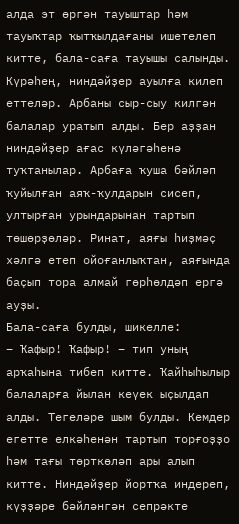алда эт өргән тауыштар һәм тауыҡтар ҡытҡылдағаны ишетелеп китте, бала-саға тауышы салынды. Күрәһең, ниндәйҙер ауылға килеп еттеләр. Арбаны сыр-сыу килгән балалар уратып алды. Бер аҙҙан ниндәйҙер ағас күләгәһенә туҡтанылар. Арбаға ҡуша бәйләп ҡуйылған аяҡ-ҡулдарын сисеп, ултырған урындарынан тартып төшөрҙөләр. Ринат, аяғы һиҙмәҫ хәлгә етеп ойоғанлыҡтан, аяғында баҫып тора алмай гөрһөлдәп ергә ауҙы.
Бала-саға булды, шикелле:
– Ҡафыр! Ҡафыр! – тип уның арҡаһына тибеп китте. Ҡайһыһылыр балаларға йылан кеүек ыҫылдап алды. Тегеләре шым булды. Кемдер егетте елкәһенән тартып торғоҙҙо һәм тағы төрткөләп ары алып китте. Ниндәйҙер йортҡа индереп, күҙҙәре бәйләнгән сепрәкте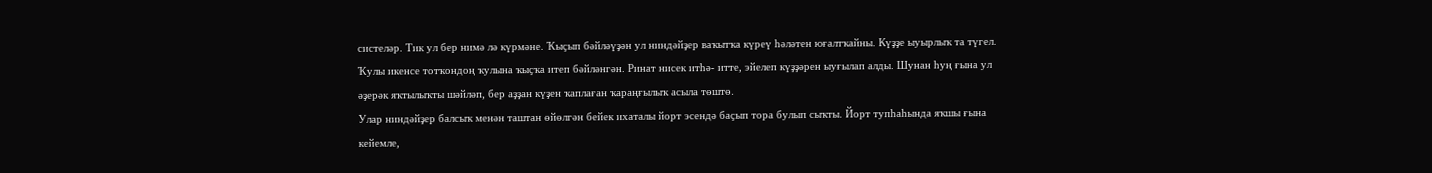систеләр. Тик ул бер нимә лә күрмәне. Ҡыҫып бәйләүҙән ул ниндәйҙер ваҡытҡа күреү һәләтен юғалтҡайны. Күҙҙе ыуырлыҡ та түгел. Ҡулы икенсе тотҡондоң ҡулына ҡыҫҡа итеп бәйләнгән. Ринат нисек итһә- итте, эйелеп күҙҙәрен ыуғылап алды. Шунан һуң ғына ул әҙерәк яҡтылыҡты шәйләп, бер аҙҙан күҙен ҡаплаған ҡараңғылыҡ асыла төштө.
Улар ниндәйҙер балсыҡ менән таштан өйөлгән бейек ихаталы йорт эсендә баҫып тора булып сыҡты. Йорт тупһаһында яҡшы ғына кейемле,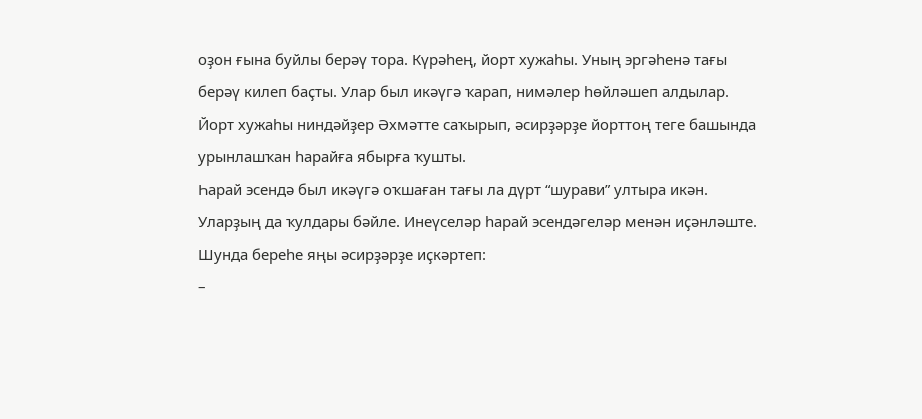оҙон ғына буйлы берәү тора. Күрәһең, йорт хужаһы. Уның эргәһенә тағы берәү килеп баҫты. Улар был икәүгә ҡарап, нимәлер һөйләшеп алдылар. Йорт хужаһы ниндәйҙер Әхмәтте саҡырып, әсирҙәрҙе йорттоң теге башында урынлашҡан һарайға ябырға ҡушты.
Һарай эсендә был икәүгә оҡшаған тағы ла дүрт “шурави” ултыра икән. Уларҙың да ҡулдары бәйле. Инеүселәр һарай эсендәгеләр менән иҫәнләште. Шунда береһе яңы әсирҙәрҙе иҫкәртеп:
–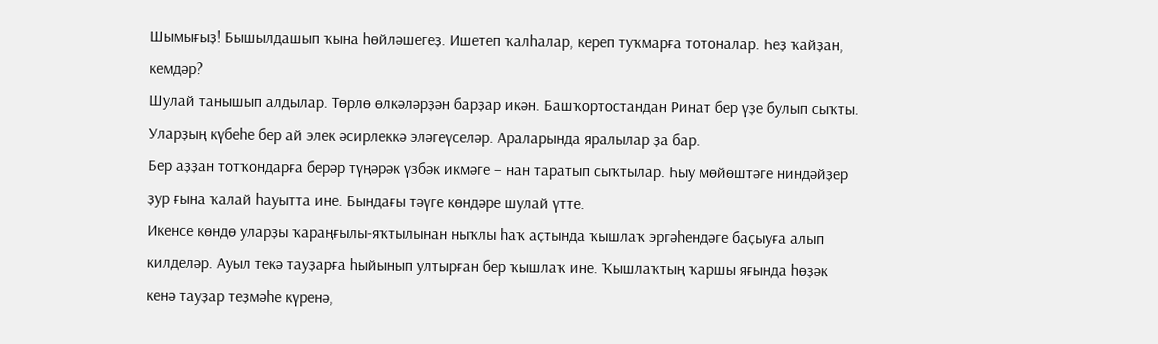Шымығыҙ! Бышылдашып ҡына һөйләшегеҙ. Ишетеп ҡалһалар, кереп туҡмарға тотоналар. Һеҙ ҡайҙан, кемдәр?
Шулай танышып алдылар. Төрлө өлкәләрҙән барҙар икән. Башҡортостандан Ринат бер үҙе булып сыҡты. Уларҙың күбеһе бер ай элек әсирлеккә эләгеүселәр. Араларында яралылар ҙа бар.
Бер аҙҙан тотҡондарға берәр түңәрәк үзбәк икмәге – нан таратып сыҡтылар. Һыу мөйөштәге ниндәйҙер ҙур ғына ҡалай һауытта ине. Бындағы тәүге көндәре шулай үтте.
Икенсе көндө уларҙы ҡараңғылы-яҡтылынан ныҡлы һаҡ аҫтында ҡышлаҡ эргәһендәге баҫыуға алып килделәр. Ауыл текә тауҙарға һыйынып ултырған бер ҡышлаҡ ине. Ҡышлаҡтың ҡаршы яғында һөҙәк кенә тауҙар теҙмәһе күренә,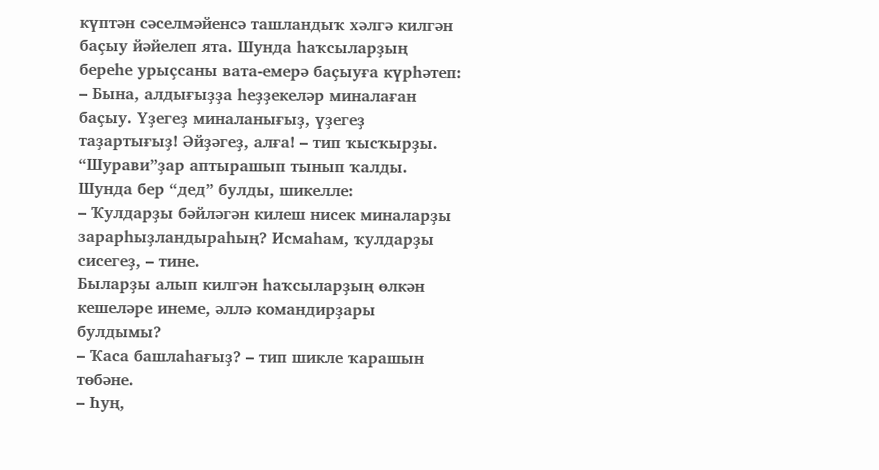күптән сәселмәйенсә ташландыҡ хәлгә килгән баҫыу йәйелеп ята. Шунда һаҡсыларҙың береһе урыҫсаны вата-емерә баҫыуға күрһәтеп:
– Бына, алдығыҙҙа һеҙҙекеләр миналаған баҫыу. Үҙегеҙ миналанығыҙ, үҙегеҙ таҙартығыҙ! Әйҙәгеҙ, алға! – тип ҡысҡырҙы.
“Шурави”ҙар аптырашып тынып ҡалды. Шунда бер “дед” булды, шикелле:
– Ҡулдарҙы бәйләгән килеш нисек миналарҙы зарарһыҙландыраһың? Исмаһам, ҡулдарҙы сисегеҙ, – тине.
Быларҙы алып килгән һаҡсыларҙың өлкән кешеләре инеме, әллә командирҙары булдымы?
– Ҡаса башлаһағыҙ? – тип шикле ҡарашын төбәне.
– Һуң,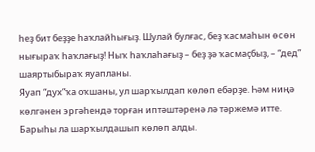һеҙ бит беҙҙе һаҡлайһығыҙ. Шулай булғас, беҙ ҡасмаһын өсөн нығыраҡ һаҡлағыҙ! Ныҡ һаҡлаһағыҙ – беҙ ҙә ҡасмаҫбыҙ, – “дед” шаяртыбыраҡ яуапланы.
Яуап “дух”ҡа оҡшаны, ул шарҡылдап көлөп ебәрҙе. Һәм ниңә көлгәнен эргәһендә торған иптәштәренә лә тәржемә итте. Барыһы ла шарҡылдашып көлөп алды.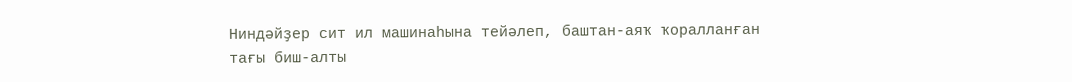Ниндәйҙер сит ил машинаһына тейәлеп, баштан-аяҡ ҡоралланған тағы биш-алты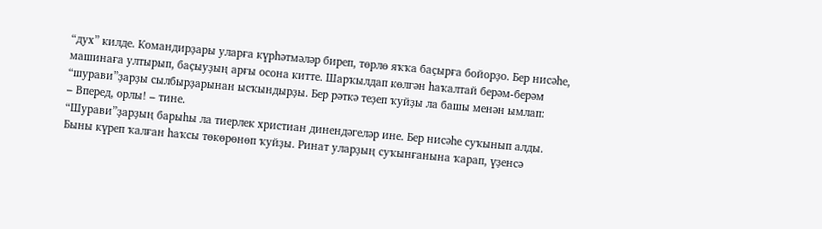“дух” килде. Командирҙары уларға күрһәтмәләр биреп, төрлө яҡҡа баҫырға бойорҙо. Бер нисәһе, машинаға ултырып, баҫыуҙың арғы осона китте. Шарҡылдап көлгән һаҡалтай берәм-берәм “шурави”ҙарҙы сылбырҙарынан ысҡындырҙы. Бер рәткә теҙеп ҡуйҙы ла башы менән ымлап:
– Вперед, орлы! – тине.
“Шурави”ҙарҙың барыһы ла тиерлек христиан динендәгеләр ине. Бер нисәһе суҡынып алды. Быны күреп ҡалған һаҡсы төкөрөнөп ҡуйҙы. Ринат уларҙың суҡынғанына ҡарап, үҙенсә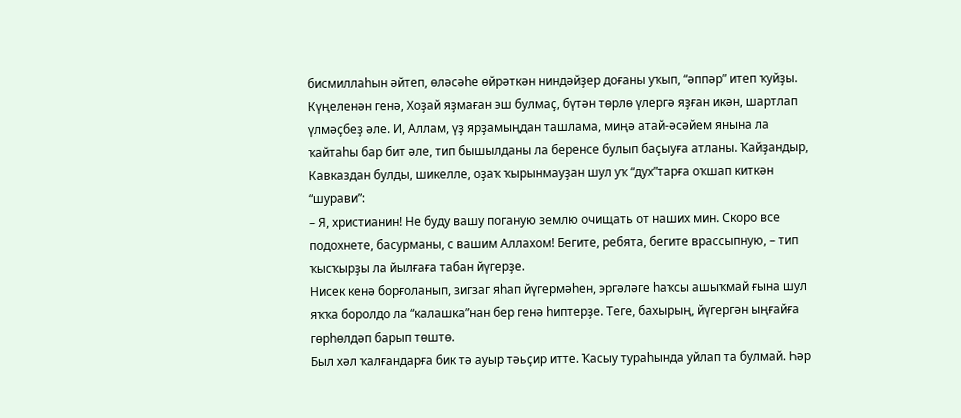бисмиллаһын әйтеп, өләсәһе өйрәткән ниндәйҙер доғаны уҡып, “әппәр” итеп ҡуйҙы. Күңеленән генә, Хоҙай яҙмаған эш булмаҫ, бүтән төрлө үлергә яҙған икән, шартлап үлмәҫбеҙ әле. И, Аллам, үҙ ярҙамыңдан ташлама, миңә атай-әсәйем янына ла ҡайтаһы бар бит әле, тип бышылданы ла беренсе булып баҫыуға атланы. Ҡайҙандыр, Кавказдан булды, шикелле, оҙаҡ ҡырынмауҙан шул уҡ “дух”тарға оҡшап киткән “шурави”:
– Я, христианин! Не буду вашу поганую землю очищать от наших мин. Скоро все подохнете, басурманы, с вашим Аллахом! Бегите, ребята, бегите врассыпную, – тип ҡысҡырҙы ла йылғаға табан йүгерҙе.
Нисек кенә борғоланып, зигзаг яһап йүгермәһен, эргәләге һаҡсы ашыҡмай ғына шул яҡҡа боролдо ла “калашка”нан бер генә һиптерҙе. Теге, бахырың, йүгергән ыңғайға гөрһөлдәп барып төштө.
Был хәл ҡалғандарға бик тә ауыр тәьҫир итте. Ҡасыу тураһында уйлап та булмай. Һәр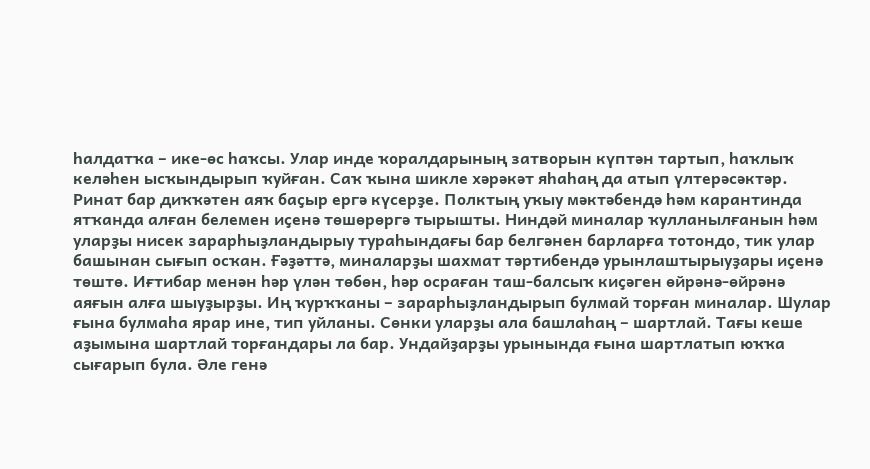һалдатҡа – ике-өс һаҡсы. Улар инде ҡоралдарының затворын күптән тартып, һаҡлыҡ келәһен ысҡындырып ҡуйған. Саҡ ҡына шикле хәрәкәт яһаһаң да атып үлтерәсәктәр.
Ринат бар диҡҡәтен аяҡ баҫыр ергә күсерҙе. Полктың уҡыу мәктәбендә һәм карантинда ятҡанда алған белемен иҫенә төшөрөргә тырышты. Ниндәй миналар ҡулланылғанын һәм уларҙы нисек зарарһыҙландырыу тураһындағы бар белгәнен барларға тотондо, тик улар башынан сығып осҡан. Ғәҙәттә, миналарҙы шахмат тәртибендә урынлаштырыуҙары иҫенә төштө. Иғтибар менән һәр үлән төбөн, һәр осраған таш-балсыҡ киҫәген өйрәнә-өйрәнә аяғын алға шыуҙырҙы. Иң ҡурҡҡаны – зарарһыҙландырып булмай торған миналар. Шулар ғына булмаһа ярар ине, тип уйланы. Сөнки уларҙы ала башлаһаң – шартлай. Тағы кеше аҙымына шартлай торғандары ла бар. Ундайҙарҙы урынында ғына шартлатып юҡҡа сығарып була. Әле генә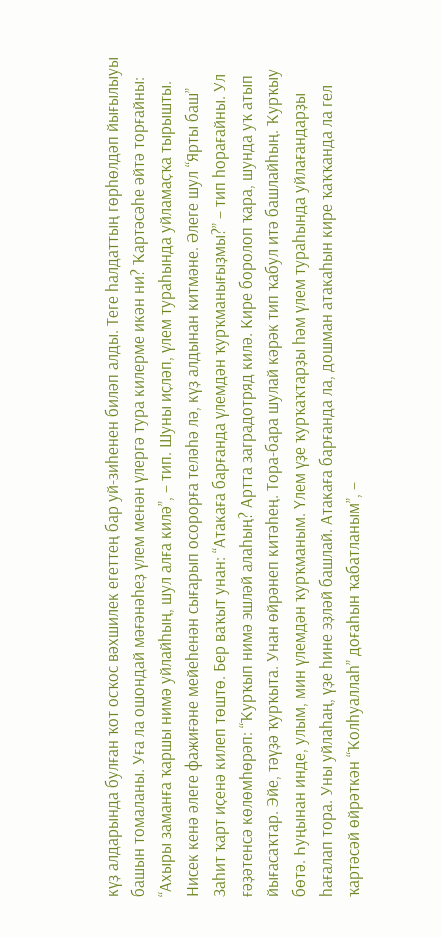күҙ алдарында булған ҡот осҡос вәхшилек егеттең бар уй-зиһенен биләп алды. Теге һалдаттың гөрһөлдәп йығылыуы башын томаланы. Уға ла ошондай мәғәнәһеҙ үлем менән үлергә тура килерме икән ни? Ҡартәсәһе әйтә торғайны: “Ахыры заманға ҡаршы нимә уйлайһың, шул алға килә”, – тип. Шуны иҫләп, үлем тураһында уйламаҫҡа тырышты. Нисек кенә әлеге фажиғәне мейеһенән сығарып осорорға теләһә лә, күҙ алдынан китмәне. Әлеге шул “Ярты баш” Заһит ҡарт иҫенә килеп төштө. Бер ваҡыт унан: “Атакаға барғанда үлемдән ҡурҡманығыҙмы?” – тип һорағайны. Ул ғәҙәтенсә көлөмһөрәп: “Ҡурҡып нимә эшләй алаһың? Артта заградотряд килә. Кире боролоп ҡара, шунда уҡ атып йығасаҡтар. Эйе, тәүҙә ҡурҡыта. Унан өйрәнеп китәһең. Тора-бара шулай кәрәк тип ҡабул итә башлайһың. Ҡурҡыу бөтә. Һуңынан инде, улым, мин үлемдән ҡурҡманым. Үлем үҙе ҡурҡаҡтарҙы һәм үлем тураһында уйлағандарҙы һағалап тора. Уны уйлаһаң, үҙе һине эҙләй башлай. Атакаға барғанда ла, дошман атакаһын кире ҡаҡҡанда ла гел ҡартәсәй өйрәткән “Ҡолһуаллаһ” доғаһын ҡабатланым”, –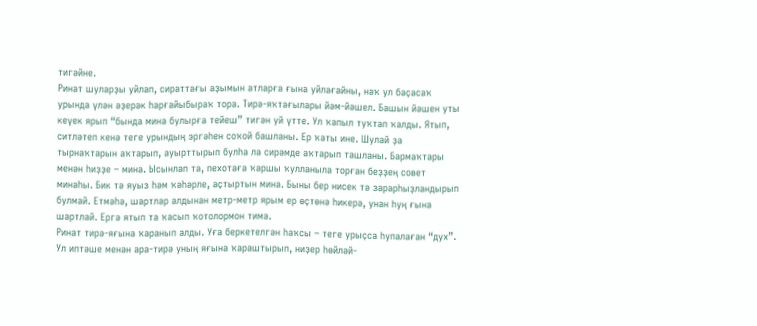тигәйне.
Ринат шуларҙы уйлап, сираттағы аҙымын атларға ғына уйлағайны, нәҡ ул баҫасаҡ урында үлән әҙерәк һарғайыбыраҡ тора. Тирә-яҡтағылары йәм-йәшел. Башын йәшен уты кеүек ярып “бында мина булырға тейеш” тигән уй үтте. Ул ҡапыл туҡтап ҡалды. Ятып, ситләтеп кенә теге урындың эргәһен соҡой башланы. Ер ҡаты ине. Шулай ҙа тырнаҡтарын аҡтарып, ауырттырып булһа ла сирәмде аҡтарып ташланы. Бармаҡтары менән һиҙҙе – мина. Ысынлап та, пехотаға ҡаршы ҡулланыла торған беҙҙең совет минаһы. Бик тә яуыз һәм ҡәһәрле, аҫтыртын мина. Быны бер нисек тә зарарһыҙландырып булмай. Етмәһә, шартлар алдынан метр-метр ярым ер өҫтөнә һикерә, унан һуң ғына шартлай. Ергә ятып та ҡасып ҡотолормон тимә.
Ринат тирә-яғына ҡаранып алды. Уға беркетелгән һаҡсы – теге урыҫса һупалаған “дух”. Ул иптәше менән ара-тирә уның яғына ҡараштырып, ниҙер һөйләй-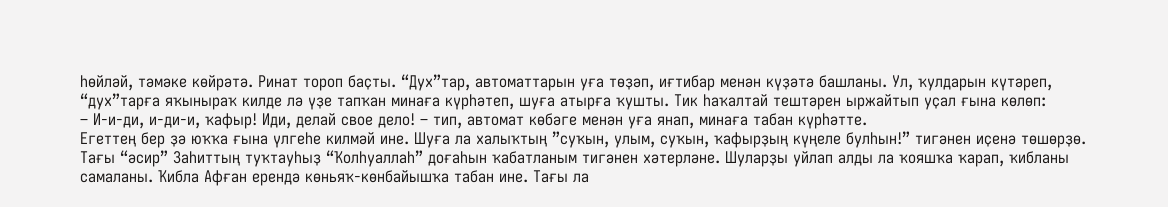һөйләй, тәмәке көйрәтә. Ринат тороп баҫты. “Дух”тар, автоматтарын уға төҙәп, иғтибар менән күҙәтә башланы. Ул, ҡулдарын күтәреп, “дух”тарға яҡыныраҡ килде лә үҙе тапҡан минаға күрһәтеп, шуға атырға ҡушты. Тик һаҡалтай тештәрен ыржайтып уҫал ғына көлөп:
– И-и-ди, и-ди-и, ҡафыр! Иди, делай свое дело! – тип, автомат көбәге менән уға янап, минаға табан күрһәтте.
Егеттең бер ҙә юҡҡа ғына үлгеһе килмәй ине. Шуға ла халыҡтың ”суҡын, улым, суҡын, ҡафырҙың күңеле булһын!” тигәнен иҫенә төшөрҙө. Тағы “әсир” Заһиттың туҡтауһыҙ “Ҡолһуаллаһ” доғаһын ҡабатланым тигәнен хәтерләне. Шуларҙы уйлап алды ла ҡояшҡа ҡарап, ҡибланы самаланы. Ҡибла Афған ерендә көньяҡ-көнбайышҡа табан ине. Тағы ла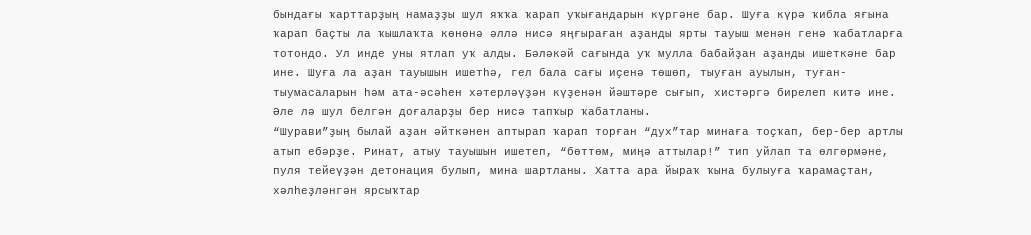бындағы ҡарттарҙың намаҙҙы шул яҡҡа ҡарап уҡығандарын күргәне бар. Шуға күрә ҡибла яғына ҡарап баҫты ла ҡышлаҡта көнөнә әллә нисә яңғыраған аҙанды ярты тауыш менән генә ҡабатларға тотондо. Ул инде уны ятлап уҡ алды. Бәләкәй сағында уҡ мулла бабайҙан аҙанды ишеткәне бар ине. Шуға ла аҙан тауышын ишетһә, гел бала сағы иҫенә төшөп, тыуған ауылын, туған-тыумасаларын һәм ата-әсәһен хәтерләүҙән күҙенән йәштәре сығып, хистәргә бирелеп китә ине. Әле лә шул белгән доғаларҙы бер нисә тапҡыр ҡабатланы.
“Шурави”ҙың былай аҙан әйткәнен аптырап ҡарап торған “дух”тар минаға тоҫҡап, бер-бер артлы атып ебәрҙе. Ринат, атыу тауышын ишетеп, “бөттөм, миңә аттылар!” тип уйлап та өлгөрмәне, пуля тейеүҙән детонация булып, мина шартланы. Хатта ара йыраҡ ҡына булыуға ҡарамаҫтан, хәлһеҙләнгән ярсыҡтар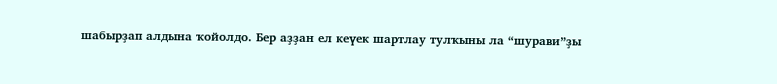шабырҙап алдына ҡойолдо. Бер аҙҙан ел кеүек шартлау тулҡыны ла “шурави”ҙы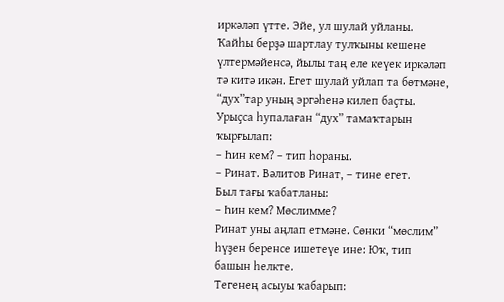иркәләп үтте. Эйе, ул шулай уйланы. Ҡайһы берҙә шартлау тулҡыны кешене үлтермәйенсә, йылы таң еле кеүек иркәләп тә китә икән. Егет шулай уйлап та бөтмәне, “дух”тар уның эргәһенә килеп баҫты. Урыҫса һупалаған “дух” тамаҡтарын ҡырғылап:
– Һин кем? – тип һораны.
– Ринат. Вәлитов Ринат, – тине егет.
Был тағы ҡабатланы:
– Һин кем? Мөслимме?
Ринат уны аңлап етмәне. Сөнки “мөслим” һүҙен беренсе ишетеүе ине: Юҡ, тип башын һелкте.
Тегенең асыуы ҡабарып: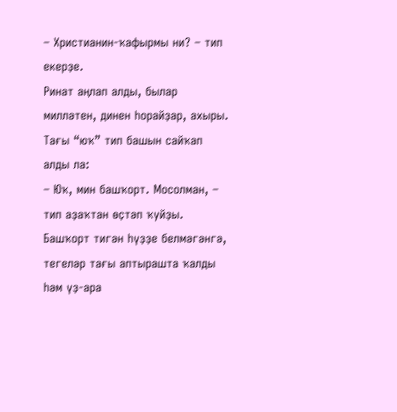– Христианин-ҡафырмы ни? – тип екерҙе.
Ринат аңлап алды, былар милләтен, динен һорайҙар, ахыры. Тағы “юҡ” тип башын сайҡап алды ла:
– Юҡ, мин башҡорт. Мосолман, – тип аҙаҡтан өҫтәп ҡуйҙы.
Башҡорт тигән һүҙҙе белмәгәнгә, тегеләр тағы аптырашта ҡалды һәм үҙ-ара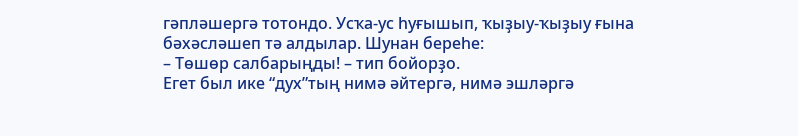гәпләшергә тотондо. Усҡа-ус һуғышып, ҡыҙыу-ҡыҙыу ғына бәхәсләшеп тә алдылар. Шунан береһе:
– Төшөр салбарыңды! – тип бойорҙо.
Егет был ике “дух”тың нимә әйтергә, нимә эшләргә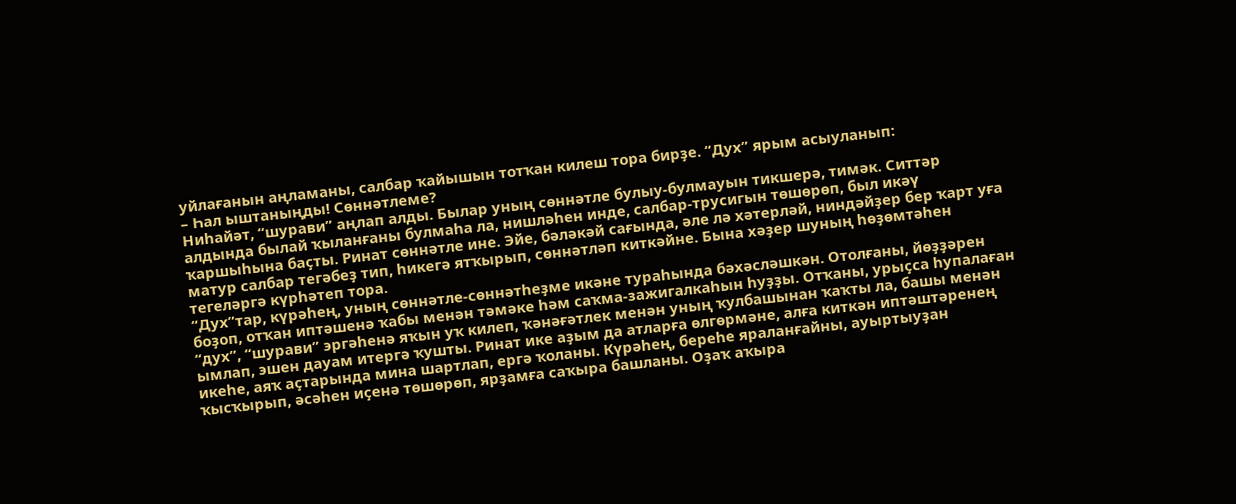уйлағанын аңламаны, салбар ҡайышын тотҡан килеш тора бирҙе. “Дух” ярым асыуланып:
– Һал ыштаныңды! Сөннәтлеме?
Ниһайәт, “шурави” аңлап алды. Былар уның сөннәтле булыу-булмауын тикшерә, тимәк. Ситтәр алдында былай ҡыланғаны булмаһа ла, нишләһен инде, салбар-трусигын төшөрөп, был икәү ҡаршыһына баҫты. Ринат сөннәтле ине. Эйе, бәләкәй сағында, әле лә хәтерләй, ниндәйҙер бер ҡарт уға матур салбар тегәбеҙ тип, һикегә ятҡырып, сөннәтләп киткәйне. Бына хәҙер шуның һөҙөмтәһен тегеләргә күрһәтеп тора.
“Дух”тар, күрәһең, уның сөннәтле-сөннәтһеҙме икәне тураһында бәхәсләшкән. Отолғаны, йөҙҙәрен боҙоп, отҡан иптәшенә ҡабы менән тәмәке һәм саҡма-зажигалкаһын һуҙҙы. Отҡаны, урыҫса һупалаған “дух”, “шурави” эргәһенә яҡын уҡ килеп, ҡәнәғәтлек менән уның ҡулбашынан ҡаҡты ла, башы менән ымлап, эшен дауам итергә ҡушты. Ринат ике аҙым да атларға өлгөрмәне, алға киткән иптәштәренең икеһе, аяҡ аҫтарында мина шартлап, ергә ҡоланы. Күрәһең, береһе яраланғайны, ауыртыуҙан ҡысҡырып, әсәһен иҫенә төшөрөп, ярҙамға саҡыра башланы. Оҙаҡ аҡыра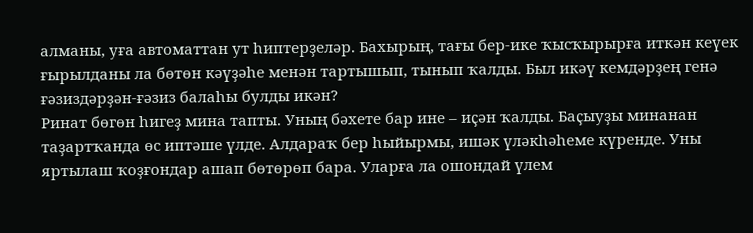алманы, уға автоматтан ут һиптерҙеләр. Бахырың, тағы бер-ике ҡысҡырырға иткән кеүек ғырылданы ла бөтөн кәүҙәһе менән тартышып, тынып ҡалды. Был икәү кемдәрҙең генә ғәзиздәрҙән-ғәзиз балаһы булды икән?
Ринат бөгөн һигеҙ мина тапты. Уның бәхете бар ине – иҫән ҡалды. Баҫыуҙы минанан таҙартҡанда өс иптәше үлде. Алдараҡ бер һыйырмы, ишәк үләкһәһеме күренде. Уны яртылаш ҡоҙғондар ашап бөтөрөп бара. Уларға ла ошондай үлем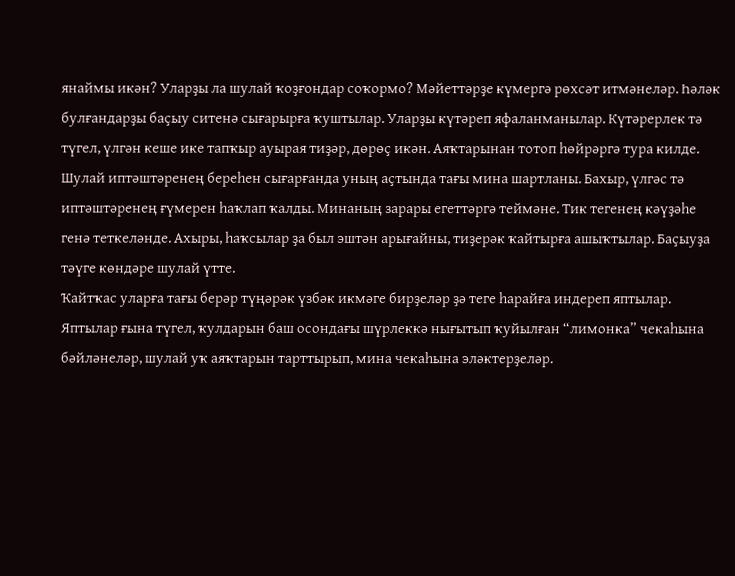янаймы икән? Уларҙы ла шулай ҡоҙғондар соҡормо? Мәйеттәрҙе күмергә рөхсәт итмәнеләр. Һәләк булғандарҙы баҫыу ситенә сығарырға ҡуштылар. Уларҙы күтәреп яфаланманылар. Күтәрерлек тә түгел, үлгән кеше ике тапҡыр ауырая тиҙәр, дөрөҫ икән. Аяҡтарынан тотоп һөйрәргә тура килде. Шулай иптәштәренең береһен сығарғанда уның аҫтында тағы мина шартланы. Бахыр, үлгәс тә иптәштәренең ғүмерен һаҡлап ҡалды. Минаның зарары егеттәргә теймәне. Тик тегенең кәүҙәһе генә теткеләнде. Ахыры, һаҡсылар ҙа был эштән арығайны, тиҙерәк ҡайтырға ашыҡтылар. Баҫыуҙа тәүге көндәре шулай үтте.
Ҡайтҡас уларға тағы берәр түңәрәк үзбәк икмәге бирҙеләр ҙә теге һарайға индереп яптылар. Яптылар ғына түгел, ҡулдарын баш осондағы шүрлеккә нығытып ҡуйылған “лимонка” чекаһына бәйләнеләр, шулай уҡ аяҡтарын тарттырып, мина чекаһына эләктерҙеләр.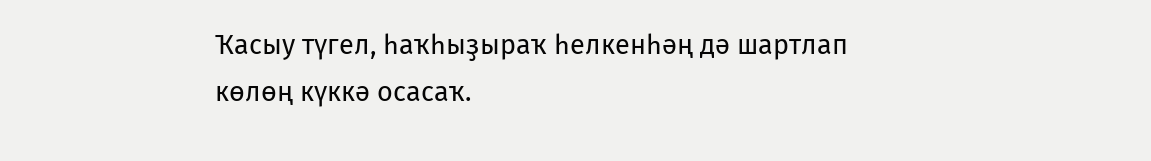Ҡасыу түгел, һаҡһыҙыраҡ һелкенһәң дә шартлап көлөң күккә осасаҡ.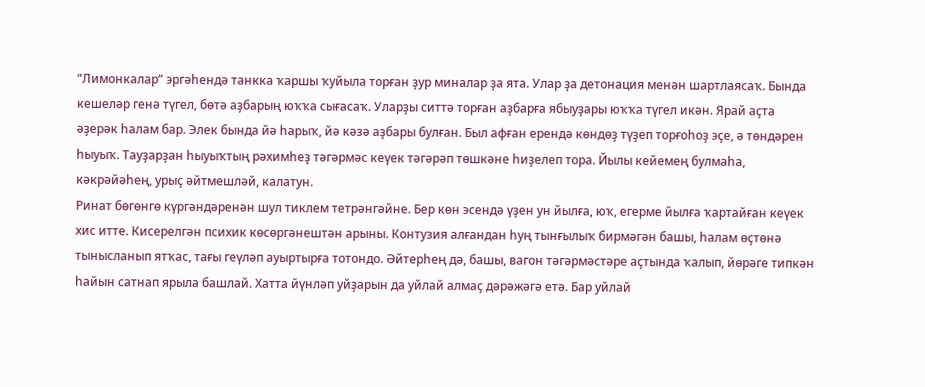“Лимонкалар” эргәһендә танкка ҡаршы ҡуйыла торған ҙур миналар ҙа ята. Улар ҙа детонация менән шартлаясаҡ. Бында кешеләр генә түгел, бөтә аҙбарың юҡҡа сығасаҡ. Уларҙы ситтә торған аҙбарға ябыуҙары юҡҡа түгел икән. Ярай аҫта әҙерәк һалам бар. Элек бында йә һарыҡ, йә кәзә аҙбары булған. Был афған ерендә көндөҙ түҙеп торғоһоҙ эҫе, ә төндәрен һыуыҡ. Тауҙарҙан һыуыҡтың рәхимһеҙ тәгәрмәс кеүек тәгәрәп төшкәне һиҙелеп тора. Йылы кейемең булмаһа, кәкрәйәһең, урыҫ әйтмешләй, калатун.
Ринат бөгөнгө күргәндәренән шул тиклем тетрәнгәйне. Бер көн эсендә үҙен ун йылға, юҡ, егерме йылға ҡартайған кеүек хис итте. Кисерелгән психик көсөргәнештән арыны. Контузия алғандан һуң тынғылыҡ бирмәгән башы, һалам өҫтөнә тынысланып ятҡас, тағы геүләп ауыртырға тотондо. Әйтерһең дә, башы, вагон тәгәрмәстәре аҫтында ҡалып, йөрәге типкән һайын сатнап ярыла башлай. Хатта йүнләп уйҙарын да уйлай алмаҫ дәрәжәгә етә. Бар уйлай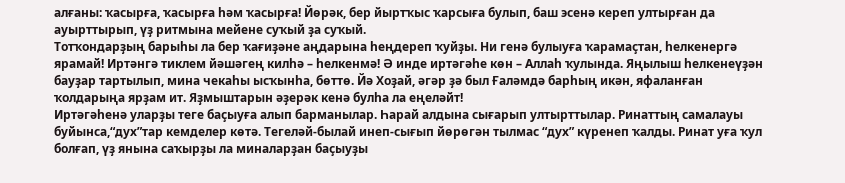алғаны: ҡасырға, ҡасырға һәм ҡасырға! Йөрәк, бер йыртҡыс ҡарсыға булып, баш эсенә кереп ултырған да ауырттырып, үҙ ритмына мейене суҡый ҙа суҡый.
Тотҡондарҙың барыһы ла бер ҡағиҙәне аңдарына һеңдереп ҡуйҙы. Ни генә булыуға ҡарамаҫтан, һелкенергә ярамай! Иртәнгә тиклем йәшәгең килһә – һелкенмә! Ә инде иртәгәһе көн – Аллаһ ҡулында. Яңылыш һелкенеүҙән бауҙар тартылып, мина чекаһы ысҡынһа, бөттө. Йә Хоҙай, әгәр ҙә был Ғаләмдә барһың икән, яфаланған ҡолдарыңа ярҙам ит. Яҙмыштарын әҙерәк кенә булһа ла еңеләйт!
Иртәгәһенә уларҙы теге баҫыуға алып барманылар. Һарай алдына сығарып ултырттылар. Ринаттың самалауы буйынса,“дух”тар кемделер көтә. Тегеләй-былай инеп-сығып йөрөгән тылмас “дух” күренеп ҡалды. Ринат уға ҡул болғап, үҙ янына саҡырҙы ла миналарҙан баҫыуҙы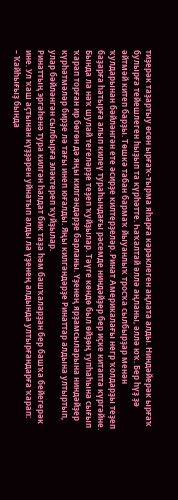тиҙерәк таҙартыу өсөн ырғаҡ-тырма яһарға кәрәклеген аңлата алды. Ниндәйерәк ырғаҡ булырға тейешлеген һыҙып та күрһәтте. Һаҡалтай әллә аңланы, әллә юҡ. Бер һүҙ ҙә әйтмәй китеп барҙы. Төшкә табан бармаҡ йыуанлыҡ тросҡа сылбырҙар менән ҡулдарынан бәйләнгән ете әсирҙе килтерҙеләр. Ринат Америкалағы негр ҡолдарҙы теҙеп баҙарға һатырға алып килеү тураһындағы рәсемде ниндәйҙер бер иҫке китапта күргәйне. Бында ла нәҡ шулай тегеләрҙе теҙеп ҡуйҙылар. Тәүге көндө был өйҙөң тупһаһына сығып ҡарап торған ир бөгөн дә яңы килгәндәрҙе барланы. Үҙенең ярҙамсыларына ниндәйҙер күрһәтмәләр бирҙе лә тағы инеп юғалды. Яңы килгәндәрҙе Ринаттар алдына ултыртып, улар бәйләнгән сылбырға эләктереп ҡуйҙылар.
Ринаттың эргәһенә тура килгән һалдат бик таҙа һәм башҡаларҙан бер башҡа бейегерәк ине. Ул ҡаш аҫтынан күҙҙәрен уйнатып алды ла үҙенең алдында ултырғандарға ҡарап:
– Ҡайһығыҙ бында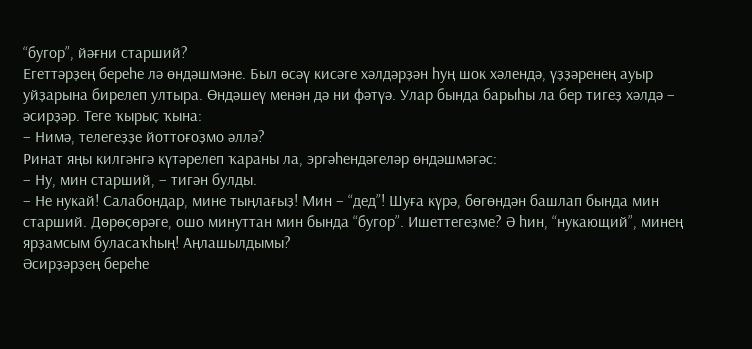“бугор”, йәғни старший?
Егеттәрҙең береһе лә өндәшмәне. Был өсәү кисәге хәлдәрҙән һуң шок хәлендә, үҙҙәренең ауыр уйҙарына бирелеп ултыра. Өндәшеү менән дә ни фәтүә. Улар бында барыһы ла бер тигеҙ хәлдә – әсирҙәр. Теге ҡырыҫ ҡына:
– Нимә, телегеҙҙе йоттоғоҙмо әллә?
Ринат яңы килгәнгә күтәрелеп ҡараны ла, эргәһендәгеләр өндәшмәгәс:
– Ну, мин старший, – тигән булды.
– Не нукай! Салабондар, мине тыңлағыҙ! Мин – “дед”! Шуға күрә, бөгөндән башлап бында мин старший. Дөрөҫөрәге, ошо минуттан мин бында “бугор”. Ишеттегеҙме? Ә һин, “нукающий”, минең ярҙамсым буласаҡһың! Аңлашылдымы?
Әсирҙәрҙең береһе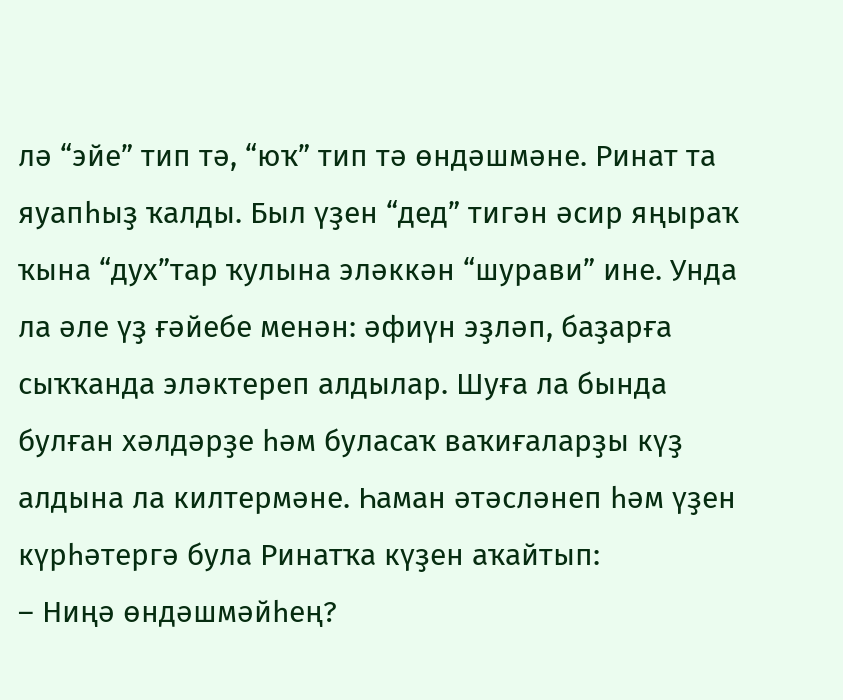лә “эйе” тип тә, “юҡ” тип тә өндәшмәне. Ринат та яуапһыҙ ҡалды. Был үҙен “дед” тигән әсир яңыраҡ ҡына “дух”тар ҡулына эләккән “шурави” ине. Унда ла әле үҙ ғәйебе менән: әфиүн эҙләп, баҙарға сыҡҡанда эләктереп алдылар. Шуға ла бында булған хәлдәрҙе һәм буласаҡ ваҡиғаларҙы күҙ алдына ла килтермәне. Һаман әтәсләнеп һәм үҙен күрһәтергә була Ринатҡа күҙен аҡайтып:
– Ниңә өндәшмәйһең?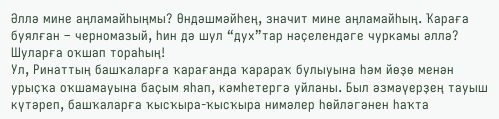Әллә мине аңламайһыңмы? Өндәшмәйһең, значит мине аңламайһың. Ҡараға буялған – черномазый, һин дә шул “дух”тар нәҫелендәге чуркамы әллә? Шуларға оҡшап тораһың!
Ул, Ринаттың башҡаларға ҡарағанда ҡарараҡ булыуына һәм йөҙө менән урыҫҡа оҡшамауына баҫым яһап, кәмһетергә уйланы. Был әзмәүерҙең тауыш күтәреп, башҡаларға ҡысҡыра-ҡысҡыра нимәлер һөйләгәнен һаҡта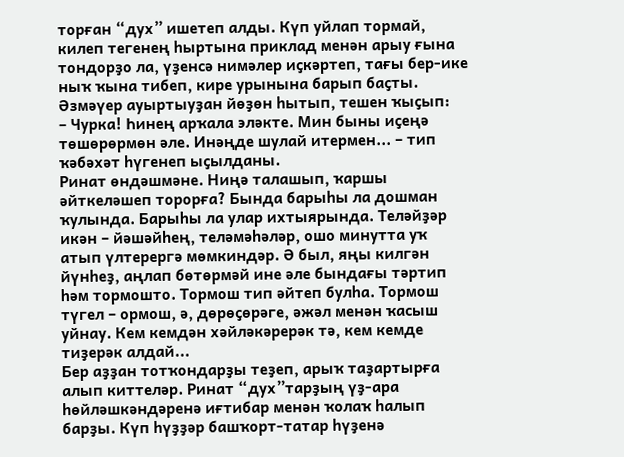торған “дух” ишетеп алды. Күп уйлап тормай, килеп тегенең һыртына приклад менән арыу ғына тондорҙо ла, үҙенсә нимәлер иҫкәртеп, тағы бер-ике ныҡ ҡына тибеп, кире урынына барып баҫты. Әзмәүер ауыртыуҙан йөҙөн һытып, тешен ҡыҫып:
– Чурка! Һинең арҡала эләкте. Мин быны иҫеңә төшөрөрмөн әле. Инәңде шулай итермен... – тип ҡәбәхәт һүгенеп ыҫылданы.
Ринат өндәшмәне. Ниңә талашып, ҡаршы әйткеләшеп торорға? Бында барыһы ла дошман ҡулында. Барыһы ла улар ихтыярында. Теләйҙәр икән – йәшәйһең, теләмәһәләр, ошо минутта уҡ атып үлтерергә мөмкиндәр. Ә был, яңы килгән йүнһеҙ, аңлап бөтөрмәй ине әле бындағы тәртип һәм тормошто. Тормош тип әйтеп булһа. Тормош түгел – ормош, ә, дөрөҫөрәге, әжәл менән ҡасыш уйнау. Кем кемдән хәйләкәрерәк тә, кем кемде тиҙерәк алдай...
Бер аҙҙан тотҡондарҙы теҙеп, арыҡ таҙартырға алып киттеләр. Ринат “дух”тарҙың үҙ-ара һөйләшкәндәренә иғтибар менән ҡолаҡ һалып барҙы. Күп һүҙҙәр башҡорт-татар һүҙенә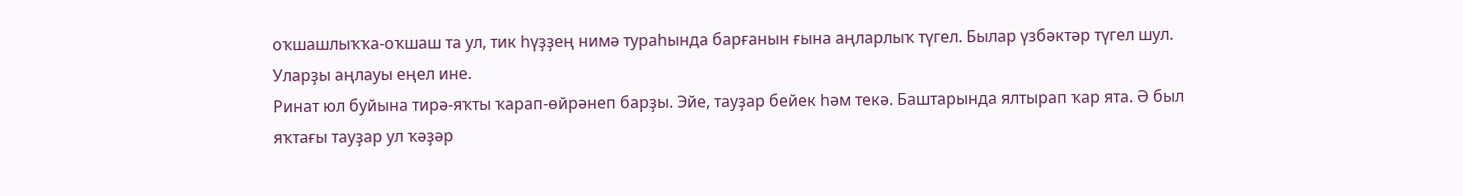оҡшашлыҡҡа-оҡшаш та ул, тик һүҙҙең нимә тураһында барғанын ғына аңларлыҡ түгел. Былар үзбәктәр түгел шул. Уларҙы аңлауы еңел ине.
Ринат юл буйына тирә-яҡты ҡарап-өйрәнеп барҙы. Эйе, тауҙар бейек һәм текә. Баштарында ялтырап ҡар ята. Ә был яҡтағы тауҙар ул ҡәҙәр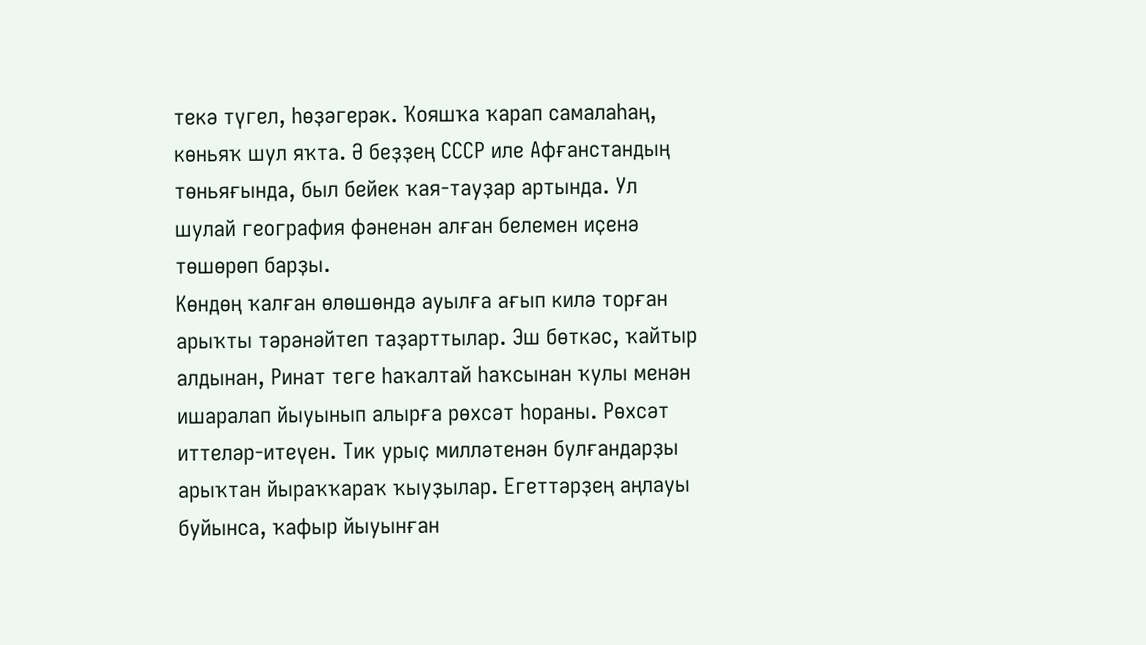текә түгел, һөҙәгерәк. Ҡояшҡа ҡарап самалаһаң, көньяҡ шул яҡта. Ә беҙҙең СССР иле Афғанстандың төньяғында, был бейек ҡая-тауҙар артында. Ул шулай география фәненән алған белемен иҫенә төшөрөп барҙы.
Көндөң ҡалған өлөшөндә ауылға ағып килә торған арыҡты тәрәнәйтеп таҙарттылар. Эш бөткәс, ҡайтыр алдынан, Ринат теге һаҡалтай һаҡсынан ҡулы менән ишаралап йыуынып алырға рөхсәт һораны. Рөхсәт иттеләр-итеүен. Тик урыҫ милләтенән булғандарҙы арыҡтан йыраҡҡараҡ ҡыуҙылар. Егеттәрҙең аңлауы буйынса, ҡафыр йыуынған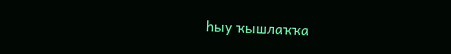һыу ҡышлаҡҡа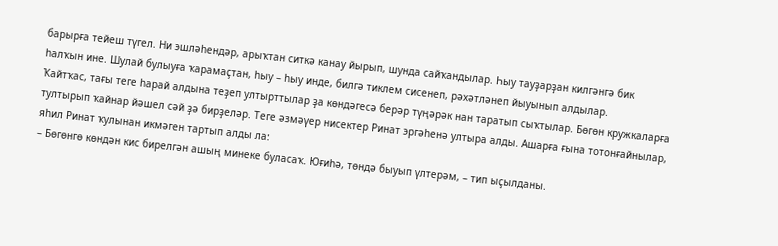барырға тейеш түгел. Ни эшләһендәр, арыҡтан ситкә канау йырып, шунда сайҡандылар. Һыу тауҙарҙан килгәнгә бик һалҡын ине. Шулай булыуға ҡарамаҫтан, һыу – һыу инде, билгә тиклем сисенеп, рәхәтләнеп йыуынып алдылар.
Ҡайтҡас, тағы теге һарай алдына теҙеп ултырттылар ҙа көндәгесә берәр түңәрәк нан таратып сыҡтылар. Бөгөн кружкаларға тултырып ҡайнар йәшел сәй ҙә бирҙеләр. Теге әзмәүер нисектер Ринат эргәһенә ултыра алды. Ашарға ғына тотонғайнылар, яһил Ринат ҡулынан икмәген тартып алды ла:
– Бөгөнгө көндән кис бирелгән ашың минеке буласаҡ. Юғиһә, төндә быуып үлтерәм, – тип ыҫылданы.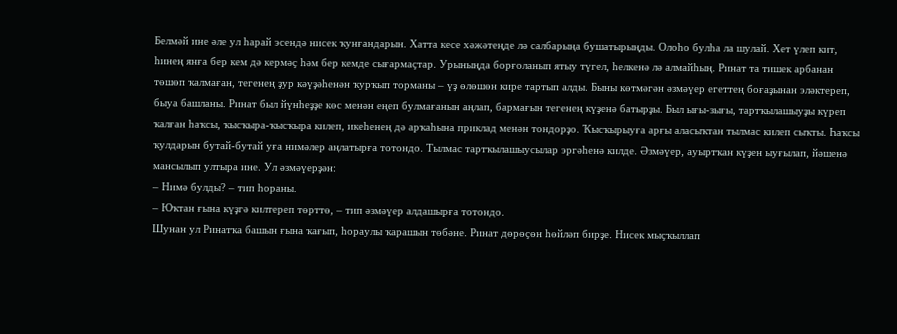Белмәй ине әле ул һарай эсендә нисек ҡунғандарын. Хатта кесе хәжәтеңде лә салбарыңа бушатырыңды. Олоһо булһа ла шулай. Хет үлеп кит, һинең янға бер кем дә кермәҫ һәм бер кемде сығармаҫтар. Урыныңда борғоланып ятыу түгел, һелкенә лә алмайһың. Ринат та тишек арбанан төшөп ҡалмаған, тегенең ҙур кәүҙәһенән ҡурҡып торманы – үҙ өлөшөн кире тартып алды. Быны көтмәгән әзмәүер егеттең боғаҙынан эләктереп, быуа башланы. Ринат был йүнһеҙҙе көс менән еңеп булмағанын аңлап, бармағын тегенең күҙенә батырҙы. Был ығы-зығы, тартҡылашыуҙы күреп ҡалған һаҡсы, ҡысҡыра-ҡысҡыра килеп, икеһенең дә арҡаһына приклад менән тондорҙо. Ҡысҡырыуға арғы аласыҡтан тылмас килеп сыҡты. Һаҡсы ҡулдарын бутай-бутай уға нимәлер аңлатырға тотондо. Тылмас тартҡылашыусылар эргәһенә килде. Әзмәүер, ауыртҡан күҙен ыуғылап, йәшенә мансылып ултыра ине. Ул әзмәүерҙән:
– Нимә булды? – тип һораны.
– Юҡтан ғына күҙгә килтереп төрттө, – тип әзмәүер алдашырға тотондо.
Шунан ул Ринатҡа башын ғына ҡағып, һораулы ҡарашын төбәне. Ринат дөрөҫөн һөйләп бирҙе. Нисек мыҫҡыллап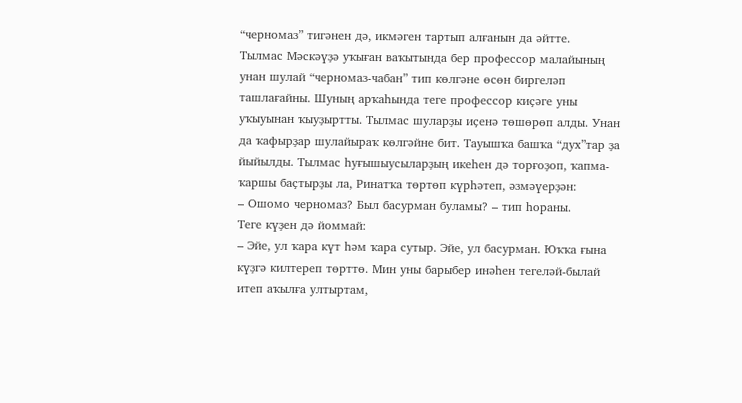“черномаз” тигәнен дә, икмәген тартып алғанын да әйтте.
Тылмас Мәскәүҙә уҡыған ваҡытында бер профессор малайының унан шулай “черномаз-чабан” тип көлгәне өсөн биргеләп ташлағайны. Шуның арҡаһында теге профессор киҫәге уны уҡыуынан ҡыуҙыртты. Тылмас шуларҙы иҫенә төшөрөп алды. Унан да ҡафырҙар шулайыраҡ көлгәйне бит. Тауышҡа башҡа “дух”тар ҙа йыйылды. Тылмас һуғышыусыларҙың икеһен дә торғоҙоп, ҡапма-ҡаршы баҫтырҙы ла, Ринатҡа төртөп күрһәтеп, әзмәүерҙән:
– Ошомо черномаз? Был басурман буламы? – тип һораны.
Теге күҙен дә йоммай:
– Эйе, ул ҡара күт һәм ҡара сутыр. Эйе, ул басурман. Юҡҡа ғына күҙгә килтереп төрттө. Мин уны барыбер инәһен тегеләй-былай итеп аҡылға ултыртам,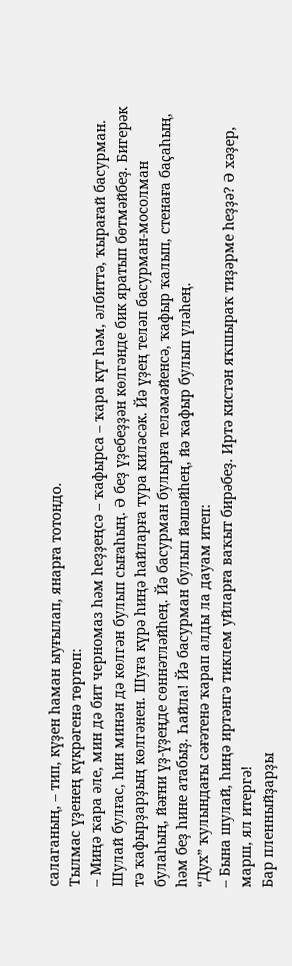салаганың, – тип, күҙен һаман ыуғылап, янарға тотондо.
Тылмас үҙенең күкрәгенә төртөп:
– Миңә ҡара әле, мин дә бит черномаз һәм һеҙҙеңсә – ҡафырса – ҡара күт һәм, әлбиттә, ҡырағай басурман. Шулай булғас, һин минән дә көлгән булып сығаһың. Ә беҙ үҙебеҙҙән көлгәнде бик яратып бөтмәйбеҙ. Бигерәк тә ҡафырҙарҙың көлгәнен. Шуға күрә һиңә һайларға тура киләсәк. Йә үҙең теләп басурман-мосолман булаһың, йәғни үҙ-үҙеңде сөннәтләйһең. Йә басурман булырға теләмәйенсә, ҡафыр ҡалып, стенаға баҫаһың, һәм беҙ һине атабыҙ. Һайла! Йә басурман булып йәшәйһең, йә ҡафыр булып үләһең.
“Дух” ҡулындағы сәғәтенә ҡарап алды ла дауам итеп:
– Бына шулай, һиңә иртәнгә тиклем уйларға ваҡыт бирәбеҙ. Иртә кистән яҡшыраҡ тиҙәрме һеҙҙә? Ә хәҙер, марш, ял итергә!
Бар пленныйҙарҙы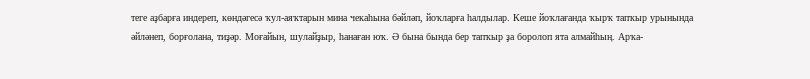теге аҙбарға индереп, көндәгесә ҡул-аяҡтарын мина чекаһына бәйләп, йоҡларға һалдылар. Кеше йоҡлағанда ҡырҡ тапҡыр урынында әйләнеп, борғолана, тиҙәр. Моғайын, шулайҙыр, һанаған юҡ. Ә бына бында бер тапҡыр ҙа боролоп ята алмайһың. Арҡа-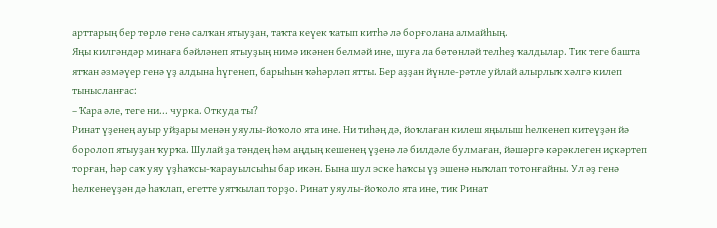арттарың бер төрлө генә салҡан ятыуҙан, таҡта кеүек ҡатып китһә лә борғолана алмайһың.
Яңы килгәндәр минаға бәйләнеп ятыуҙың нимә икәнен белмәй ине, шуға ла бөтөнләй телһеҙ ҡалдылар. Тик теге башта ятҡан әзмәүер генә үҙ алдына һүгенеп, барыһын ҡәһәрләп ятты. Бер аҙҙан йүнле-рәтле уйлай алырлыҡ хәлгә килеп тынысланғас:
– Ҡара әле, теге ни... чурка. Откуда ты?
Ринат үҙенең ауыр уйҙары менән уяулы-йоҡоло ята ине. Ни тиһәң дә, йоҡлаған килеш яңылыш һелкенеп китеүҙән йә боролоп ятыуҙан ҡурҡа. Шулай ҙа тәндең һәм аңдың кешенең үҙенә лә билдәле булмаған, йәшәргә кәрәклеген иҫкәртеп торған, һәр саҡ уяу үҙһаҡсы-ҡарауылсыһы бар икән. Бына шул эске һаҡсы үҙ эшенә ныҡлап тотонғайны. Ул әҙ генә һелкенеүҙән дә һаҡлап, егетте уятҡылап торҙо. Ринат уяулы-йоҡоло ята ине, тик Ринат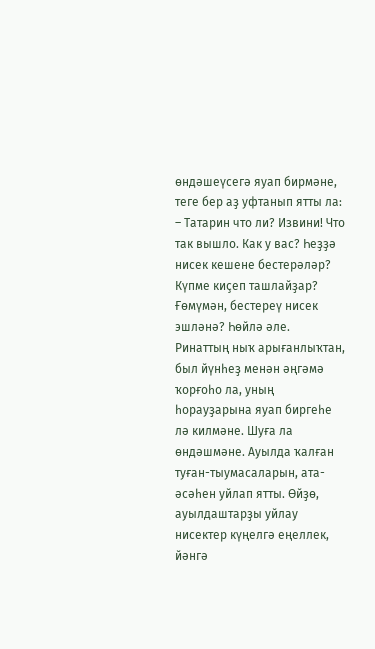өндәшеүсегә яуап бирмәне, теге бер аҙ уфтанып ятты ла:
– Татарин что ли? Извини! Что так вышло. Как у вас? Һеҙҙә нисек кешене бестерәләр? Күпме киҫеп ташлайҙар? Ғөмүмән, бестереү нисек эшләнә? Һөйлә әле.
Ринаттың ныҡ арығанлыҡтан, был йүнһеҙ менән әңгәмә ҡорғоһо ла, уның һорауҙарына яуап биргеһе лә килмәне. Шуға ла өндәшмәне. Ауылда ҡалған туған-тыумасаларын, ата-әсәһен уйлап ятты. Өйҙө, ауылдаштарҙы уйлау нисектер күңелгә еңеллек, йәнгә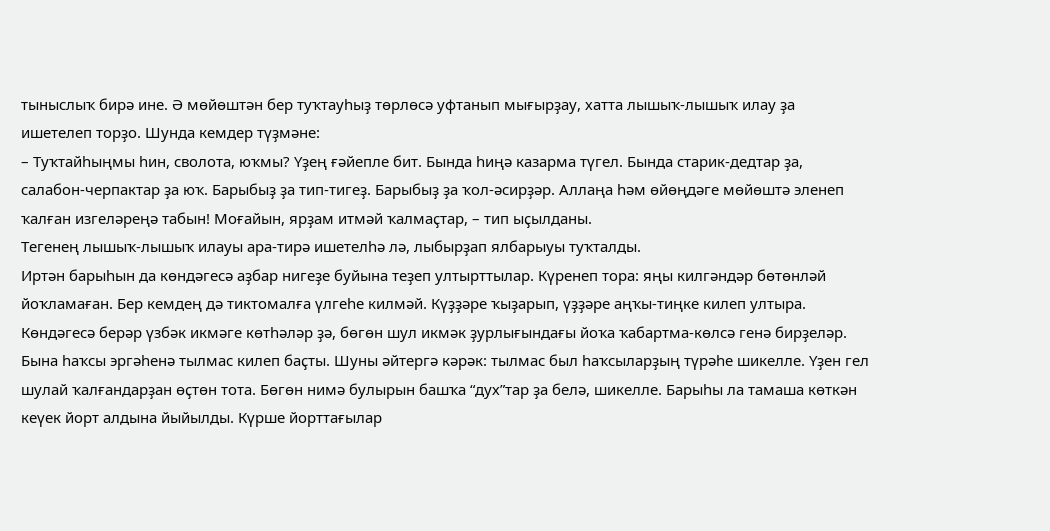тыныслыҡ бирә ине. Ә мөйөштән бер туҡтауһыҙ төрлөсә уфтанып мығырҙау, хатта лышыҡ-лышыҡ илау ҙа ишетелеп торҙо. Шунда кемдер түҙмәне:
– Туҡтайһыңмы һин, сволота, юҡмы? Үҙең ғәйепле бит. Бында һиңә казарма түгел. Бында старик-дедтар ҙа, салабон-черпактар ҙа юҡ. Барыбыҙ ҙа тип-тигеҙ. Барыбыҙ ҙа ҡол-әсирҙәр. Аллаңа һәм өйөңдәге мөйөштә эленеп ҡалған изгеләреңә табын! Моғайын, ярҙам итмәй ҡалмаҫтар, – тип ыҫылданы.
Тегенең лышыҡ-лышыҡ илауы ара-тирә ишетелһә лә, лыбырҙап ялбарыуы туҡталды.
Иртән барыһын да көндәгесә аҙбар нигеҙе буйына теҙеп ултырттылар. Күренеп тора: яңы килгәндәр бөтөнләй йоҡламаған. Бер кемдең дә тиктомалға үлгеһе килмәй. Күҙҙәре ҡыҙарып, үҙҙәре аңҡы-тиңке килеп ултыра. Көндәгесә берәр үзбәк икмәге көтһәләр ҙә, бөгөн шул икмәк ҙурлығындағы йоҡа ҡабартма-көлсә генә бирҙеләр. Бына һаҡсы эргәһенә тылмас килеп баҫты. Шуны әйтергә кәрәк: тылмас был һаҡсыларҙың түрәһе шикелле. Үҙен гел шулай ҡалғандарҙан өҫтөн тота. Бөгөн нимә булырын башҡа “дух”тар ҙа белә, шикелле. Барыһы ла тамаша көткән кеүек йорт алдына йыйылды. Күрше йорттағылар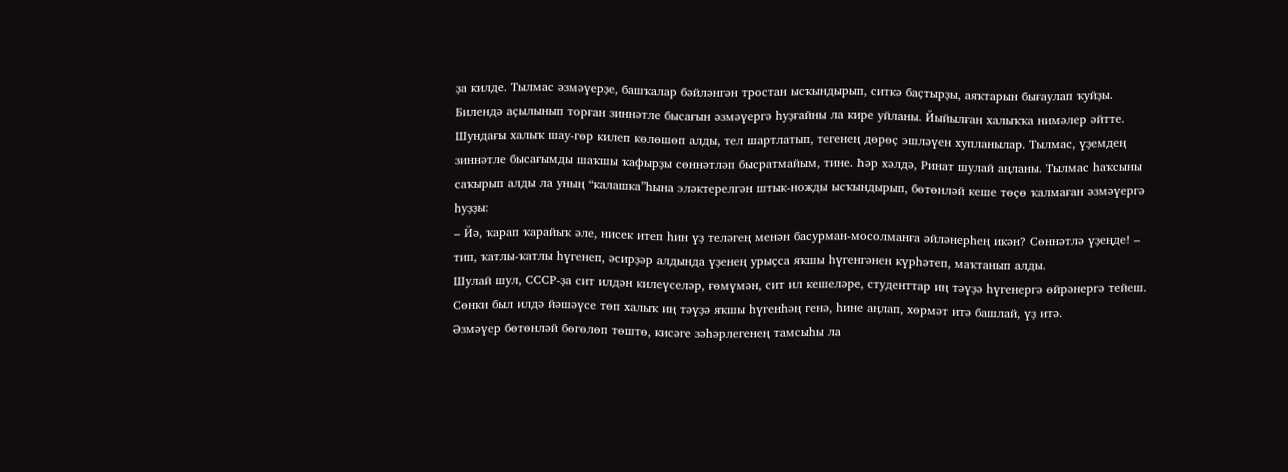ҙа килде. Тылмас әзмәүерҙе, башҡалар бәйләнгән тростан ысҡындырып, ситкә баҫтырҙы, аяҡтарын бығаулап ҡуйҙы. Билендә аҫылынып торған зиннәтле бысағын әзмәүергә һуҙғайны ла кире уйланы. Йыйылған халыҡҡа нимәлер әйтте. Шундағы халыҡ шау-гөр килеп көлөшөп алды, тел шартлатып, тегенең дөрөҫ эшләүен хупланылар. Тылмас, үҙемдең зиннәтле бысағымды шаҡшы ҡафырҙы сөннәтләп бысратмайым, тине. Һәр хәлдә, Ринат шулай аңланы. Тылмас һаҡсыны саҡырып алды ла уның “калашка”һына эләктерелгән штык-ножды ысҡындырып, бөтөнләй кеше төҫө ҡалмаған әзмәүергә һуҙҙы:
– Йә, ҡарап ҡарайыҡ әле, нисек итеп һин үҙ теләгең менән басурман-мосолманға әйләнерһең икән? Сөннәтлә үҙеңде! – тип, ҡатлы-ҡатлы һүгенеп, әсирҙәр алдында үҙенең урыҫса яҡшы һүгенгәнен күрһәтеп, маҡтанып алды.
Шулай шул, СССР-ҙа сит илдән килеүселәр, ғөмүмән, сит ил кешеләре, студенттар иң тәүҙә һүгенергә өйрәнергә тейеш. Сөнки был илдә йәшәүсе төп халыҡ иң тәүҙә яҡшы һүгенһәң генә, һине аңлап, хөрмәт итә башлай, үҙ итә.
Әзмәүер бөтөнләй бөгөлөп төштө, кисәге зәһәрлегенең тамсыһы ла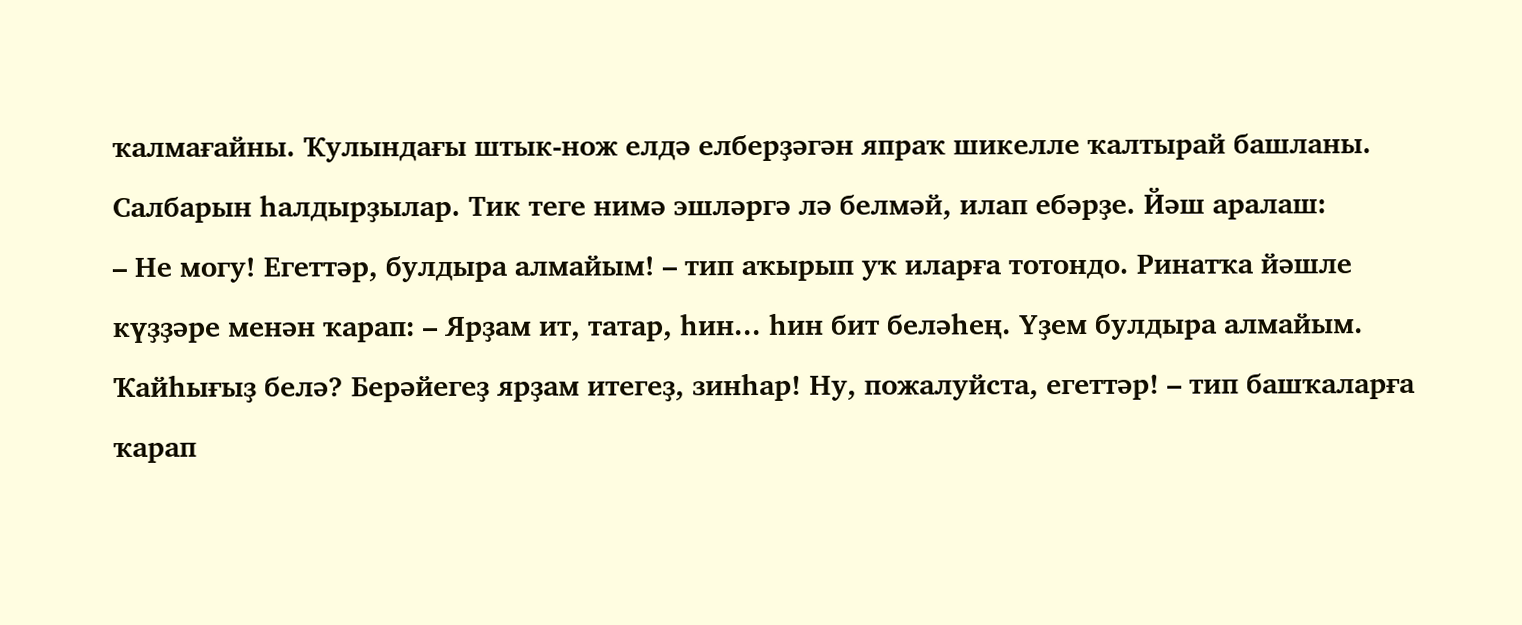ҡалмағайны. Ҡулындағы штык-нож елдә елберҙәгән япраҡ шикелле ҡалтырай башланы. Салбарын һалдырҙылар. Тик теге нимә эшләргә лә белмәй, илап ебәрҙе. Йәш аралаш:
– Не могу! Егеттәр, булдыра алмайым! – тип аҡырып уҡ иларға тотондо. Ринатҡа йәшле күҙҙәре менән ҡарап: – Ярҙам ит, татар, һин... һин бит беләһең. Үҙем булдыра алмайым. Ҡайһығыҙ белә? Берәйегеҙ ярҙам итегеҙ, зинһар! Ну, пожалуйста, егеттәр! – тип башҡаларға ҡарап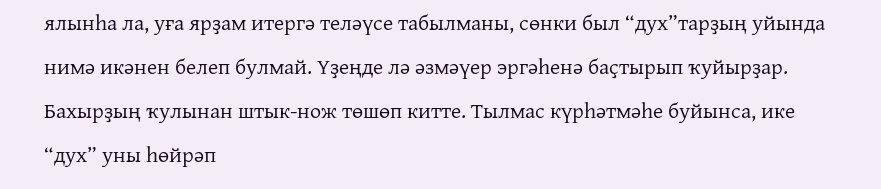ялынһа ла, уға ярҙам итергә теләүсе табылманы, сөнки был “дух”тарҙың уйында нимә икәнен белеп булмай. Үҙеңде лә әзмәүер эргәһенә баҫтырып ҡуйырҙар.
Бахырҙың ҡулынан штык-нож төшөп китте. Тылмас күрһәтмәһе буйынса, ике “дух” уны һөйрәп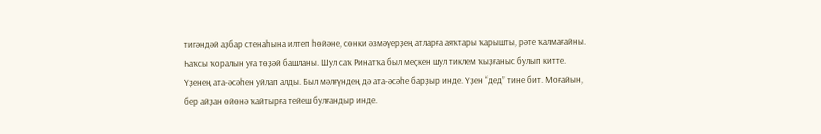тигәндәй аҙбар стенаһына илтеп һөйәне, сөнки әзмәүерҙең атларға аяҡтары ҡарышты, рәте ҡалмағайны. Һаҡсы ҡоралын уға төҙәй башланы. Шул саҡ Ринатҡа был меҫкен шул тиклем ҡыҙғаныс булып китте. Үҙенең ата-әсәһен уйлап алды. Был мәлғүндең дә ата-әсәһе барҙыр инде. Үҙен “дед” тине бит. Моғайын, бер айҙан өйөнә ҡайтырға тейеш булғандыр инде.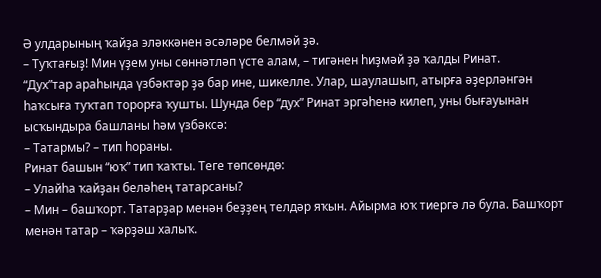Ә улдарының ҡайҙа эләккәнен әсәләре белмәй ҙә.
– Туҡтағыҙ! Мин үҙем уны сөннәтләп үсте алам, – тигәнен һиҙмәй ҙә ҡалды Ринат.
“Дух”тар араһында үзбәктәр ҙә бар ине, шикелле. Улар, шаулашып, атырға әҙерләнгән һаҡсыға туҡтап торорға ҡушты. Шунда бер “дух” Ринат эргәһенә килеп, уны бығауынан ысҡындыра башланы һәм үзбәксә:
– Татармы? – тип һораны.
Ринат башын “юҡ” тип ҡаҡты. Теге төпсөндө:
– Улайһа ҡайҙан беләһең татарсаны?
– Мин – башҡорт. Татарҙар менән беҙҙең телдәр яҡын. Айырма юҡ тиергә лә була. Башҡорт менән татар – ҡәрҙәш халыҡ.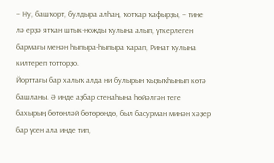– Ну, башҡорт, булдыра алһаң, ҡотҡар ҡафырҙы, – тине лә ерҙә ятҡан штык-ножды ҡулына алып, үткерлеген бармағы менән һыпыра-һыпыра ҡарап, Ринат ҡулына килтереп тотторҙо.
Йорттағы бар халыҡ алда ни булырын ҡыҙыҡһынып көтә башланы. Ә инде аҙбар стенаһына һөйәлгән теге бахырың бөтөнләй бөтөрөндө, был басурман минән хәҙер бар үсен ала инде тип,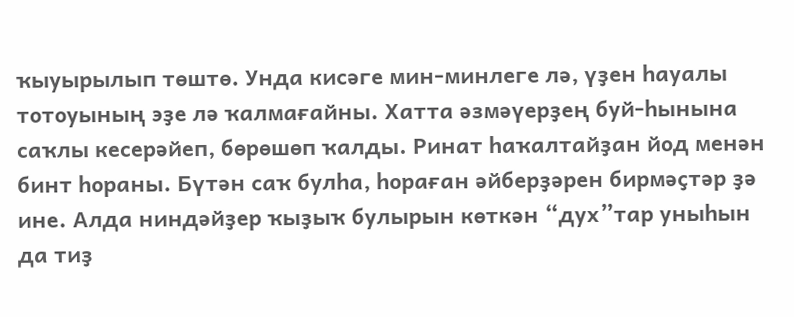ҡыуырылып төштө. Унда кисәге мин-минлеге лә, үҙен һауалы тотоуының эҙе лә ҡалмағайны. Хатта әзмәүерҙең буй-һынына саҡлы кесерәйеп, бөрөшөп ҡалды. Ринат һаҡалтайҙан йод менән бинт һораны. Бүтән саҡ булһа, һораған әйберҙәрен бирмәҫтәр ҙә ине. Алда ниндәйҙер ҡыҙыҡ булырын көткән “дух”тар уныһын да тиҙ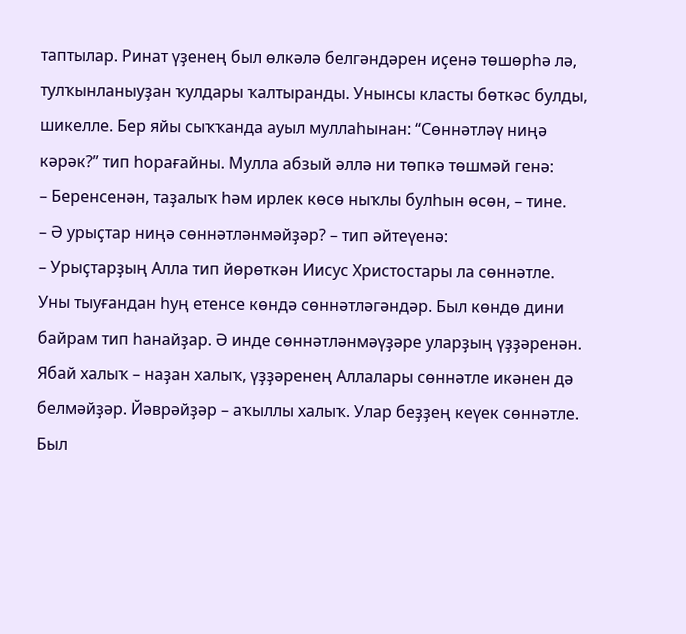таптылар. Ринат үҙенең был өлкәлә белгәндәрен иҫенә төшөрһә лә, тулҡынланыуҙан ҡулдары ҡалтыранды. Унынсы класты бөткәс булды, шикелле. Бер яйы сыҡҡанда ауыл муллаһынан: “Сөннәтләү ниңә кәрәк?” тип һорағайны. Мулла абзый әллә ни төпкә төшмәй генә:
– Беренсенән, таҙалыҡ һәм ирлек көсө ныҡлы булһын өсөн, – тине.
– Ә урыҫтар ниңә сөннәтләнмәйҙәр? – тип әйтеүенә:
– Урыҫтарҙың Алла тип йөрөткән Иисус Христостары ла сөннәтле. Уны тыуғандан һуң етенсе көндә сөннәтләгәндәр. Был көндө дини байрам тип һанайҙар. Ә инде сөннәтләнмәүҙәре уларҙың үҙҙәренән. Ябай халыҡ – наҙан халыҡ, үҙҙәренең Аллалары сөннәтле икәнен дә белмәйҙәр. Йәврәйҙәр – аҡыллы халыҡ. Улар беҙҙең кеүек сөннәтле. Был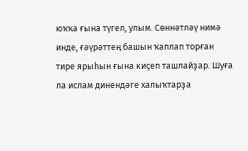юҡҡа ғына түгел, улым. Сөннәтләү нимә инде, ғәүрәттең башын ҡаплап торған тире ярыһын ғына киҫеп ташлайҙар. Шуға ла ислам динендәге халыҡтарҙа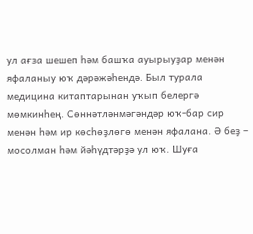ул ағза шешеп һәм башҡа ауырыуҙар менән яфаланыу юҡ дәрәжәһендә. Был турала медицина китаптарынан уҡып белергә мөмкинһең. Сөннәтләнмәгәндәр юҡ-бар сир менән һәм ир көсһөҙлөгө менән яфалана. Ә беҙ – мосолман һәм йәһүдтәрҙә ул юҡ. Шуға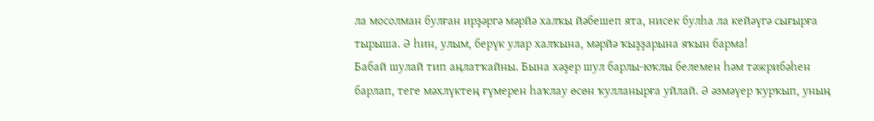ла мосолман булған ирҙәргә мәрйә халҡы йәбешеп ята, нисек булһа ла кейәүгә сығырға тырыша. Ә һин, улым, берүк улар халҡына, мәрйә ҡыҙҙарына яҡын барма!
Бабай шулай тип аңлатҡайны. Бына хәҙер шул барлы-юҡлы белемен һәм тәжрибәһен барлап, теге мәхлүктең ғүмерен һаҡлау өсөн ҡулланырға уйлай. Ә әзмәүер ҡурҡып, уның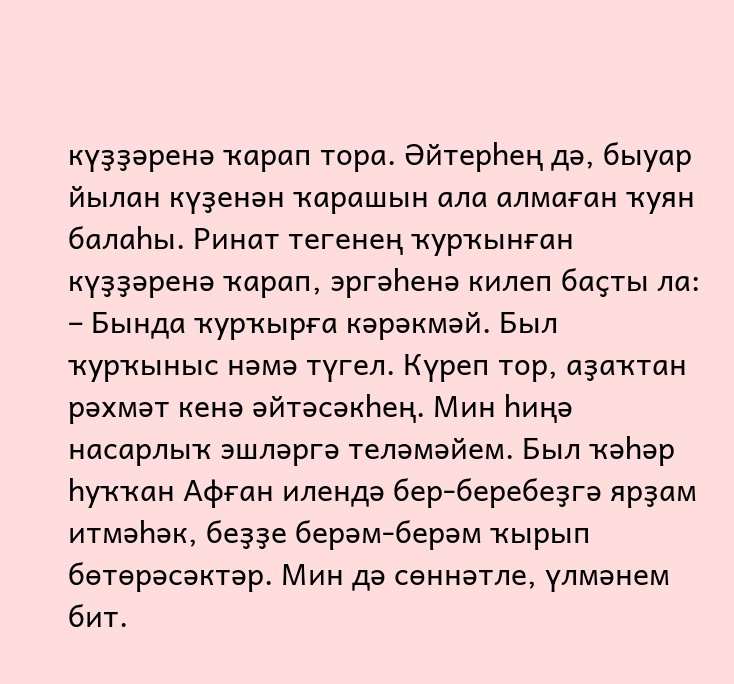күҙҙәренә ҡарап тора. Әйтерһең дә, быуар йылан күҙенән ҡарашын ала алмаған ҡуян балаһы. Ринат тегенең ҡурҡынған күҙҙәренә ҡарап, эргәһенә килеп баҫты ла:
– Бында ҡурҡырға кәрәкмәй. Был ҡурҡыныс нәмә түгел. Күреп тор, аҙаҡтан рәхмәт кенә әйтәсәкһең. Мин һиңә насарлыҡ эшләргә теләмәйем. Был ҡәһәр һуҡҡан Афған илендә бер-беребеҙгә ярҙам итмәһәк, беҙҙе берәм-берәм ҡырып бөтөрәсәктәр. Мин дә сөннәтле, үлмәнем бит.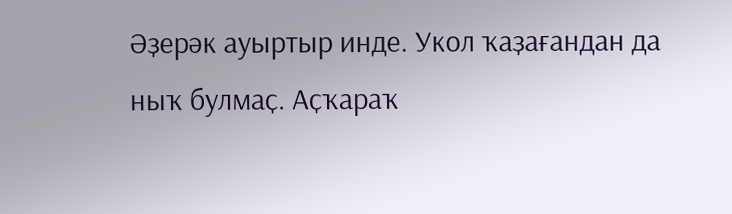Әҙерәк ауыртыр инде. Укол ҡаҙағандан да ныҡ булмаҫ. Аҫҡараҡ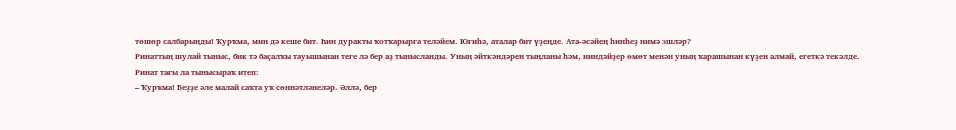төшөр салбарыңды! Ҡурҡма, мин дә кеше бит. Һин дуракты ҡотҡарырға теләйем. Юғиһә, аталар бит үҙеңде. Ата-әсәйең һинһеҙ нимә эшләр?
Ринаттың шулай тыныс, бик тә баҫалҡы тауышынан теге лә бер аҙ тынысланды. Уның әйткәндәрен тыңланы һәм, ниндәйҙер өмөт менән уның ҡарашынан күҙен алмай, егеткә текәлде.
Ринат тағы ла тынысыраҡ итеп:
– Ҡурҡма! Беҙҙе әле малай саҡта уҡ сөннәтләнеләр. Әллә, бер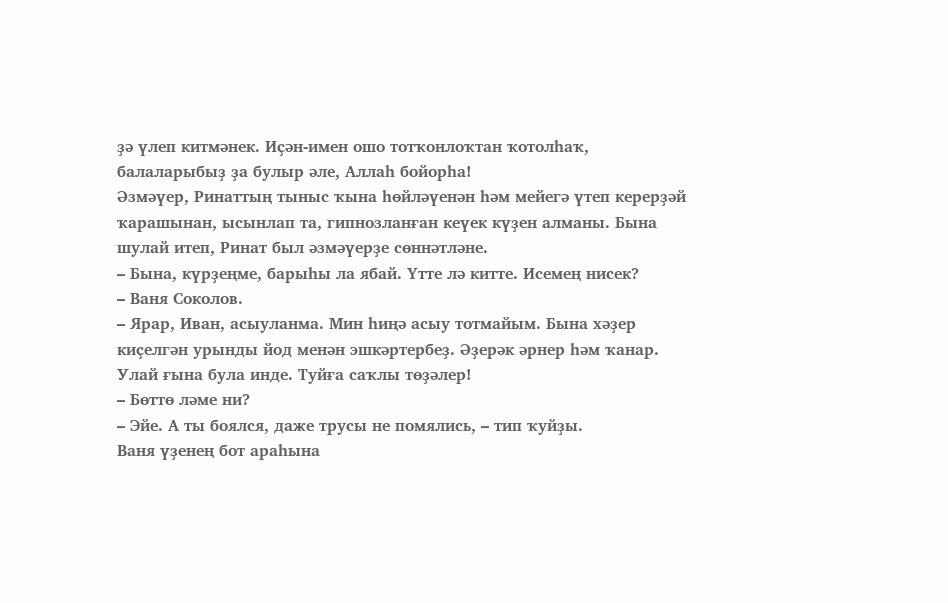ҙә үлеп китмәнек. Иҫән-имен ошо тотҡонлоҡтан ҡотолһаҡ, балаларыбыҙ ҙа булыр әле, Аллаһ бойорһа!
Әзмәүер, Ринаттың тыныс ҡына һөйләүенән һәм мейегә үтеп керерҙәй ҡарашынан, ысынлап та, гипнозланған кеүек күҙен алманы. Бына шулай итеп, Ринат был әзмәүерҙе сөннәтләне.
– Бына, күрҙеңме, барыһы ла ябай. Үтте лә китте. Исемең нисек?
– Ваня Соколов.
– Ярар, Иван, асыуланма. Мин һиңә асыу тотмайым. Бына хәҙер киҫелгән урынды йод менән эшкәртербеҙ. Әҙерәк әрнер һәм ҡанар. Улай ғына була инде. Туйға саҡлы төҙәлер!
– Бөттө ләме ни?
– Эйе. А ты боялся, даже трусы не помялись, – тип ҡуйҙы.
Ваня үҙенең бот араһына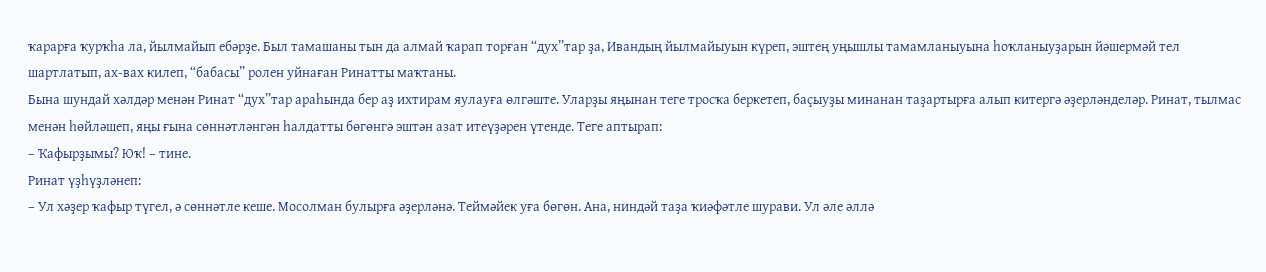ҡарарға ҡурҡһа ла, йылмайып ебәрҙе. Был тамашаны тын да алмай ҡарап торған “дух”тар ҙа, Ивандың йылмайыуын күреп, эштең уңышлы тамамланыуына һоҡланыуҙарын йәшермәй тел шартлатып, ах-вах килеп, “бабасы” ролен уйнаған Ринатты маҡтаны.
Бына шундай хәлдәр менән Ринат “дух”тар араһында бер аҙ ихтирам яулауға өлгәште. Уларҙы яңынан теге тросҡа беркетеп, баҫыуҙы минанан таҙартырға алып китергә әҙерләнделәр. Ринат, тылмас менән һөйләшеп, яңы ғына сөннәтләнгән һалдатты бөгөнгә эштән азат итеүҙәрен үтенде. Теге аптырап:
– Ҡафырҙымы? Юҡ! – тине.
Ринат үҙһүҙләнеп:
– Ул хәҙер ҡафыр түгел, ә сөннәтле кеше. Мосолман булырға әҙерләнә. Теймәйек уға бөгөн. Ана, ниндәй таҙа ҡиәфәтле шурави. Ул әле әллә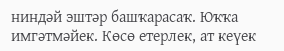ниндәй эштәр башҡарасаҡ. Юҡҡа имгәтмәйек. Көсө етерлек, ат кеүек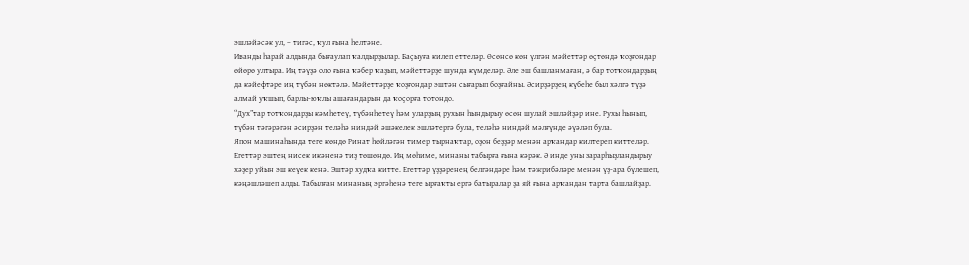эшләйәсәк ул, – тигәс, ҡул ғына һелтәне.
Иванды һарай алдында бығаулап ҡалдырҙылар. Баҫыуға килеп еттеләр. Өсөнсө көн үлгән мәйеттәр өҫтөндә ҡоҙғондар өйөрө ултыра. Иң тәүҙә оло ғына ҡәбер ҡаҙып, мәйеттәрҙе шунда күмделәр. Әле эш башланмаған, ә бар тотҡондарҙың да кәйефтәре иң түбән нөктәлә. Мәйеттәрҙе ҡоҙғондар эштән сығарып боҙғайны. Әсирҙәрҙең күбеһе был хәлгә түҙә алмай уҡшып, барлы-юҡлы ашағандарын да ҡоҫорға тотондо.
“Дух”тар тотҡондарҙы кәмһетеү, түбәнһетеү һәм уларҙың рухын һындырыу өсөн шулай эшләйҙәр ине. Рухы һынып, түбән тәгәрәгән әсирҙән теләһә ниндәй әшәкелек эшләтергә була, теләһә ниндәй мәлғүнде әүәләп була.
Япон машинаһында теге көндө Ринат һөйләгән тимер тырнаҡтар, оҙон беҙҙәр менән арҡандар килтереп киттеләр. Егеттәр эштең нисек икәненә тиҙ төшөндө. Иң мөһиме, минаны табырға ғына кәрәк. Ә инде уны зарарһыҙландырыу хәҙер уйын эш кеүек кенә. Эштәр худҡа китте. Егеттәр үҙҙәренең белгәндәре һәм тәжрибәләре менән үҙ-ара бүлешеп, кәңәшләшеп алды. Табылған минаның эргәһенә теге ырғаҡты ергә батыралар ҙа яй ғына арҡандан тарта башлайҙар.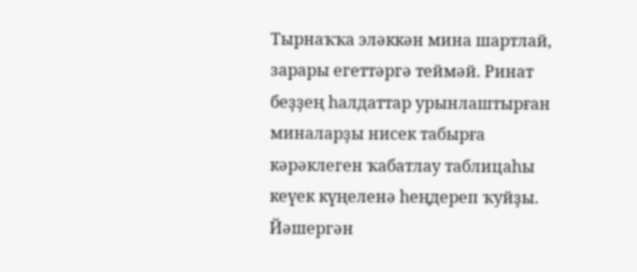Тырнаҡҡа эләккән мина шартлай, зарары егеттәргә теймәй. Ринат беҙҙең һалдаттар урынлаштырған миналарҙы нисек табырға кәрәклеген ҡабатлау таблицаһы кеүек күңеленә һеңдереп ҡуйҙы. Йәшергән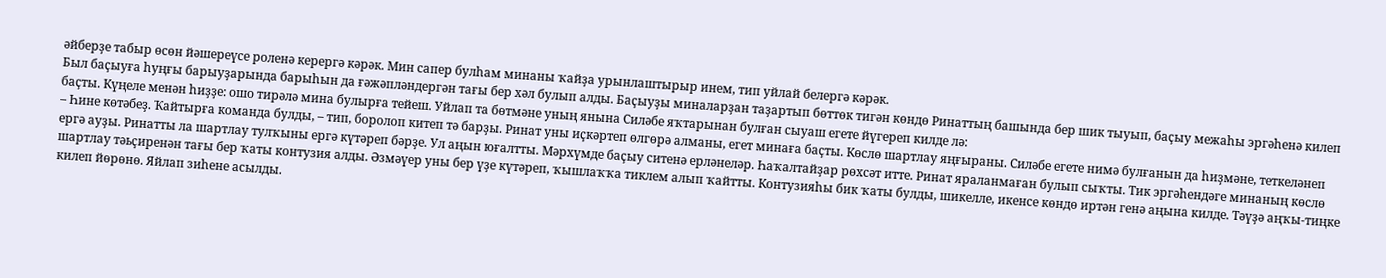әйберҙе табыр өсөн йәшереүсе роленә керергә кәрәк. Мин сапер булһам минаны ҡайҙа урынлаштырыр инем, тип уйлай белергә кәрәк.
Был баҫыуға һуңғы барыуҙарында барыһын да ғәжәпләндергән тағы бер хәл булып алды. Баҫыуҙы миналарҙан таҙартып бөттөк тигән көндө Ринаттың башында бер шик тыуып, баҫыу межаһы эргәһенә килеп баҫты. Күңеле менән һиҙҙе: ошо тирәлә мина булырға тейеш. Уйлап та бөтмәне уның янына Силәбе яҡтарынан булған сыуаш егете йүгереп килде лә:
– Һине көтәбеҙ. Ҡайтырға команда булды, – тип, боролоп китеп тә барҙы. Ринат уны иҫкәртеп өлгөрә алманы, егет минаға баҫты. Көслө шартлау яңғыраны. Силәбе егете нимә булғанын да һиҙмәне, теткеләнеп ергә ауҙы. Ринатты ла шартлау тулҡыны ергә күтәреп бәрҙе. Ул аңын юғалтты. Мәрхүмде баҫыу ситенә ерләнеләр. Һаҡалтайҙар рөхсәт итте. Ринат яраланмаған булып сыҡты. Тик эргәһендәге минаның көслө шартлау тәьҫиренән тағы бер ҡаты контузия алды. Әзмәүер уны бер үҙе күтәреп, ҡышлаҡҡа тиклем алып ҡайтты. Контузияһы бик ҡаты булды, шикелле, икенсе көндө иртән генә аңына килде. Тәүҙә аңҡы-тиңке килеп йөрөнө. Яйлап зиһене асылды.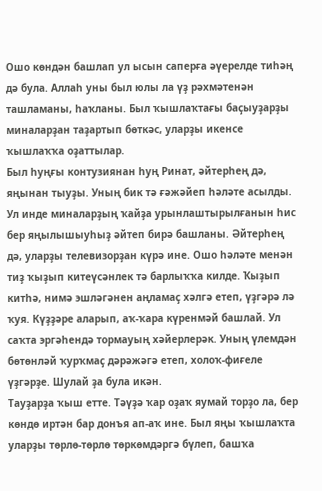Ошо көндән башлап ул ысын саперға әүерелде тиһәң дә була. Аллаһ уны был юлы ла үҙ рәхмәтенән ташламаны, һаҡланы. Был ҡышлаҡтағы баҫыуҙарҙы миналарҙан таҙартып бөткәс, уларҙы икенсе ҡышлаҡҡа оҙаттылар.
Был һуңғы контузиянан һуң Ринат, әйтерһең дә, яңынан тыуҙы. Уның бик тә ғәжәйеп һәләте асылды. Ул инде миналарҙың ҡайҙа урынлаштырылғанын һис бер яңылышыуһыҙ әйтеп бирә башланы. Әйтерһең дә, уларҙы телевизорҙан күрә ине. Ошо һәләте менән тиҙ ҡыҙып китеүсәнлек тә барлыҡҡа килде. Ҡыҙып китһә, нимә эшләгәнен аңламаҫ хәлгә етеп, үҙгәрә лә ҡуя. Күҙҙәре аларып, аҡ-ҡара күренмәй башлай. Ул саҡта эргәһендә тормауың хәйерлерәк. Уның үлемдән бөтөнләй ҡурҡмаҫ дәрәжәгә етеп, холоҡ-фиғеле үҙгәрҙе. Шулай ҙа була икән.
Тауҙарҙа ҡыш етте. Тәүҙә ҡар оҙаҡ яумай торҙо ла, бер көндө иртән бар донъя ап-аҡ ине. Был яңы ҡышлаҡта уларҙы төрлө-төрлө төркөмдәргә бүлеп, башҡа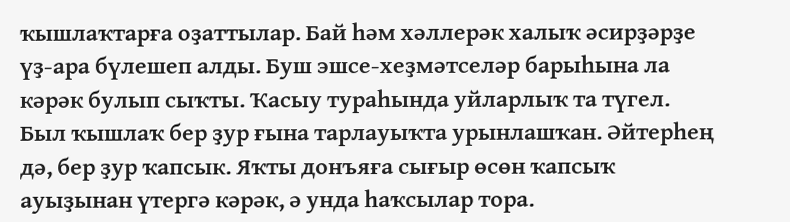ҡышлаҡтарға оҙаттылар. Бай һәм хәллерәк халыҡ әсирҙәрҙе үҙ-ара бүлешеп алды. Буш эшсе-хеҙмәтселәр барыһына ла кәрәк булып сыҡты. Ҡасыу тураһында уйларлыҡ та түгел. Был ҡышлаҡ бер ҙур ғына тарлауыҡта урынлашҡан. Әйтерһең дә, бер ҙур ҡапсык. Яҡты донъяға сығыр өсөн ҡапсыҡ ауыҙынан үтергә кәрәк, ә унда һаҡсылар тора.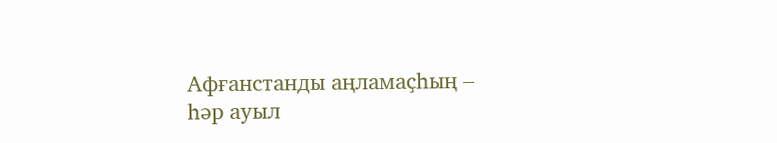Афғанстанды аңламаҫһың – һәр ауыл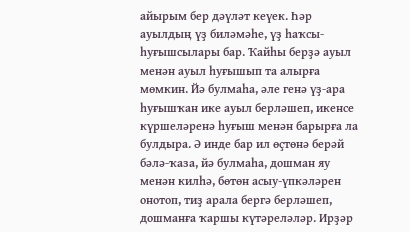айырым бер дәүләт кеүек. Һәр ауылдың үҙ биләмәһе, үҙ һаҡсы-һуғышсылары бар. Ҡайһы берҙә ауыл менән ауыл һуғышып та алырға мөмкин. Йә булмаһа, әле генә үҙ-ара һуғышҡан ике ауыл берләшеп, икенсе күршеләренә һуғыш менән барырға ла булдыра. Ә инде бар ил өҫтөнә берәй бәлә-ҡаза, йә булмаһа, дошман яу менән килһә, бөтөн асыу-үпкәләрен онотоп, тиҙ арала бергә берләшеп, дошманға ҡаршы күтәреләләр. Ирҙәр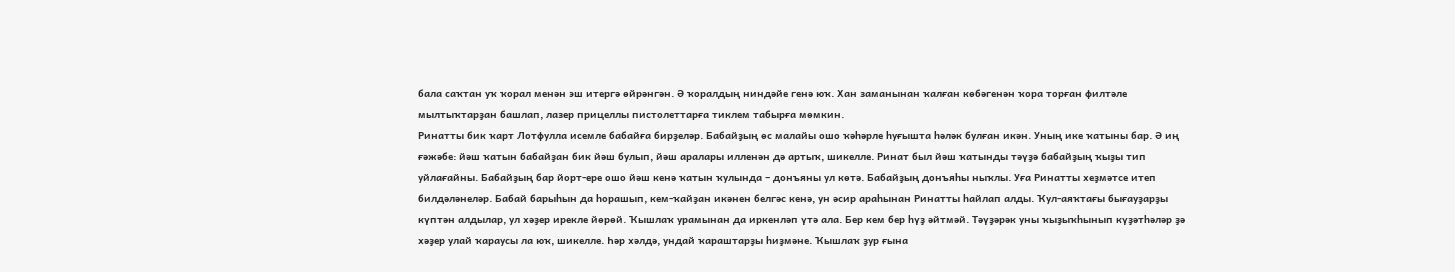бала саҡтан уҡ ҡорал менән эш итергә өйрәнгән. Ә ҡоралдың ниндәйе генә юҡ. Хан заманынан ҡалған көбәгенән ҡора торған филтәле мылтыҡтарҙан башлап, лазер прицеллы пистолеттарға тиклем табырға мөмкин.
Ринатты бик ҡарт Лотфулла исемле бабайға бирҙеләр. Бабайҙың өс малайы ошо ҡәһәрле һуғышта һәләк булған икән. Уның ике ҡатыны бар. Ә иң ғәжәбе: йәш ҡатын бабайҙан бик йәш булып, йәш аралары илленән дә артыҡ, шикелле. Ринат был йәш ҡатынды тәүҙә бабайҙың ҡыҙы тип уйлағайны. Бабайҙың бар йорт-ере ошо йәш кенә ҡатын ҡулында – донъяны ул көтә. Бабайҙың донъяһы ныҡлы. Уға Ринатты хеҙмәтсе итеп билдәләнеләр. Бабай барыһын да һорашып, кем-ҡайҙан икәнен белгәс кенә, ун әсир араһынан Ринатты һайлап алды. Ҡул-аяҡтағы бығауҙарҙы күптән алдылар, ул хәҙер ирекле йөрөй. Ҡышлаҡ урамынан да иркенләп үтә ала. Бер кем бер һүҙ әйтмәй. Тәүҙәрәк уны ҡыҙыҡһынып күҙәтһәләр ҙә хәҙер улай ҡараусы ла юҡ, шикелле. Һәр хәлдә, ундай ҡараштарҙы һиҙмәне. Ҡышлаҡ ҙур ғына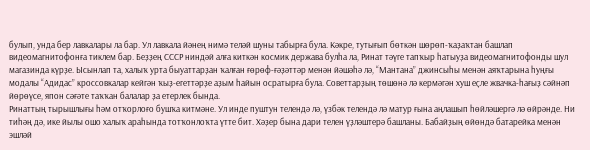булып, унда бер лавкалары ла бар. Ул лавкала йәнең нимә теләй шуны табырға була. Кәкре, тутығып бөткән шөрөп-ҡаҙаҡтан башлап видеомагнитофонға тиклем бар. Беҙҙең СССР ниндәй алға киткән космик держава булһа ла, Ринат тәүге тапҡыр һатыуҙа видеомагнитофонды шул магазинда күрҙе. Ысынлап та, халыҡ урта быуаттарҙан ҡалған ғөрөф-ғәҙәттәр менән йәшәһә лә, “Мантана” джинсыһы менән аяҡтарына һуңғы модалы “Адидас” кроссовкалар кейгән ҡыҙ-егеттәрҙе аҙым һайын осратырға була. Советтарҙың төшөнә лә кермәгән хуш еҫле жвачка-һағыҙ сәйнәп йөрөүсе, япон сәғәте таҡҡан балалар ҙа етерлек бында.
Ринаттың тырышлығы һәм отҡорлоғо бушҡа китмәне. Ул инде пуштун телендә лә, үзбәк телендә лә матур ғына аңлашып һөйләшергә лә өйрәнде. Ни тиһәң дә, ике йылы ошо халыҡ араһында тотҡонлоҡта үтте бит. Хәҙер бына дари телен үҙләштерә башланы. Бабайҙың өйөндә батарейка менән эшләй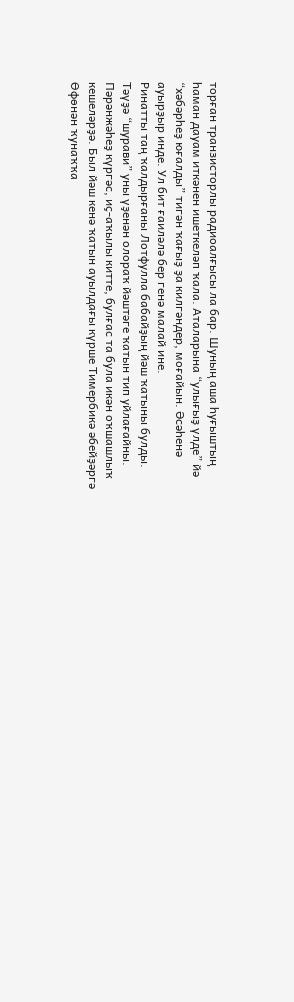торған транзисторлы радиоалғысы ла бар. Шуның аша һуғыштың һаман дауам иткәнен ишеткеләп ҡала. Аталарына “улығыҙ үлде” йә “хәбәрһеҙ юғалды” тигән ҡағыҙ ҙа килгәндер, моғайын. Әсәһенә ауырҙыр инде. Ул бит ғаиләлә бер генә малай ине.
Ринатты таң ҡалдырғаны Лотфулла бабайҙың йәш ҡатыны булды. Тәүҙә “шурави” уны үҙенән олораҡ йәштәге ҡатын тип уйлағайны. Пәрәнжәһеҙ күргәс, иҫ-аҡылы китте, булғас та була икән оҡшашлыҡ кешеләрҙә. Был йәш кенә ҡатын ауылдағы күрше Тимербикә әбейҙәргә Өфөнән ҡунаҡҡа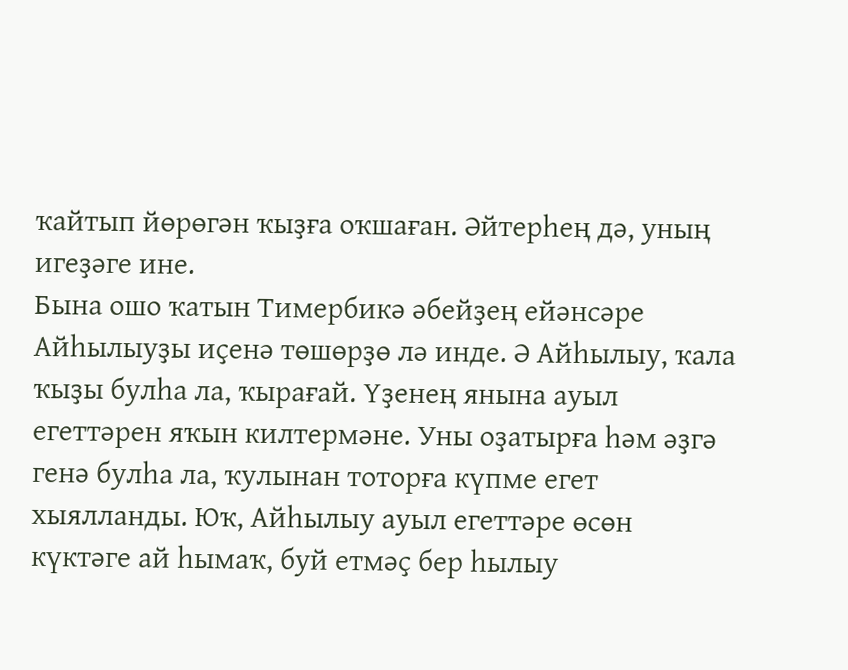ҡайтып йөрөгән ҡыҙға оҡшаған. Әйтерһең дә, уның игеҙәге ине.
Бына ошо ҡатын Тимербикә әбейҙең ейәнсәре Айһылыуҙы иҫенә төшөрҙө лә инде. Ә Айһылыу, ҡала ҡыҙы булһа ла, ҡырағай. Үҙенең янына ауыл егеттәрен яҡын килтермәне. Уны оҙатырға һәм әҙгә генә булһа ла, ҡулынан тоторға күпме егет хыялланды. Юҡ, Айһылыу ауыл егеттәре өсөн күктәге ай һымаҡ, буй етмәҫ бер һылыу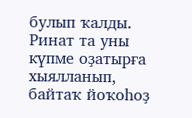булып ҡалды. Ринат та уны күпме оҙатырға хыялланып, байтаҡ йоҡоһоҙ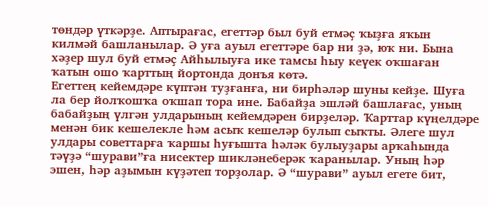төндәр үткәрҙе. Аптырағас, егеттәр был буй етмәҫ ҡыҙға яҡын килмәй башланылар. Ә уға ауыл егеттәре бар ни ҙә, юҡ ни. Бына хәҙер шул буй етмәҫ Айһылыуға ике тамсы һыу кеүек оҡшаған ҡатын ошо ҡарттың йортонда донъя көтә.
Егеттең кейемдәре күптән туҙғанға, ни бирһәләр шуны кейҙе. Шуға ла бер йолҡошҡа оҡшап тора ине. Бабайҙа эшләй башлағас, уның бабайҙың үлгән улдарының кейемдәрен бирҙеләр. Ҡарттар күңелдәре менән бик кешелекле һәм асыҡ кешеләр булып сыҡты. Әлеге шул улдары советтарға ҡаршы һуғышта һәләк булыуҙары арҡаһында тәүҙә “шурави”ға нисектер шикләнеберәк ҡаранылар. Уның һәр эшен, һәр аҙымын күҙәтеп торҙолар. Ә “шурави” ауыл егете бит,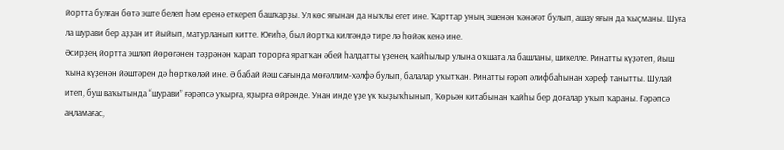йортта булған бөтә эште белеп һәм еренә еткереп башҡарҙы. Ул көс яғынан да ныҡлы егет ине. Ҡарттар уның эшенән ҡәнәғәт булып, ашау яғын да ҡыҫманы. Шуға ла шурави бер аҙҙан ит йыйып, матурланып китте. Юғиһә, был йортҡа килгәндә тире лә һөйәк кенә ине.
Әсирҙең йортта эшләп йөрөгәнен тәҙрәнән ҡарап торорға яратҡан әбей һалдатты үҙенең ҡайһылыр улына оҡшата ла башланы, шикелле. Ринатты күҙәтеп, йыш ҡына күҙенән йәштәрен дә һөрткөләй ине. Ә бабай йәш сағында мөғәллим-хәлфә булып, балалар уҡытҡан. Ринатты ғәрәп әлифбаһынан хәреф танытты. Шулай итеп, буш ваҡытында “шурави” ғәрәпсә уҡырға, яҙырға өйрәнде. Унан инде үҙе үк ҡыҙыҡһынып, Ҡөрьән китабынан ҡайһы бер доғалар уҡып ҡараны. Ғәрәпсә аңламағас,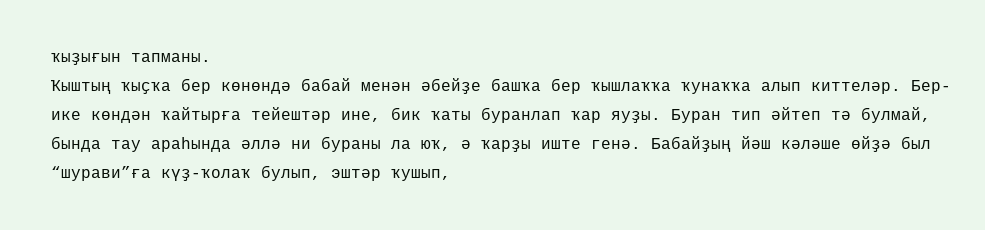ҡыҙығын тапманы.
Ҡыштың ҡыҫҡа бер көнөндә бабай менән әбейҙе башҡа бер ҡышлаҡҡа ҡунаҡҡа алып киттеләр. Бер-ике көндән ҡайтырға тейештәр ине, бик ҡаты буранлап ҡар яуҙы. Буран тип әйтеп тә булмай, бында тау араһында әллә ни бураны ла юҡ, ә ҡарҙы иште генә. Бабайҙың йәш кәләше өйҙә был “шурави”ға күҙ-ҡолаҡ булып, эштәр ҡушып,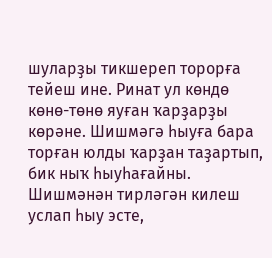шуларҙы тикшереп торорға тейеш ине. Ринат ул көндө көнө-төнө яуған ҡарҙарҙы көрәне. Шишмәгә һыуға бара торған юлды ҡарҙан таҙартып, бик ныҡ һыуһағайны. Шишмәнән тирләгән килеш услап һыу эсте,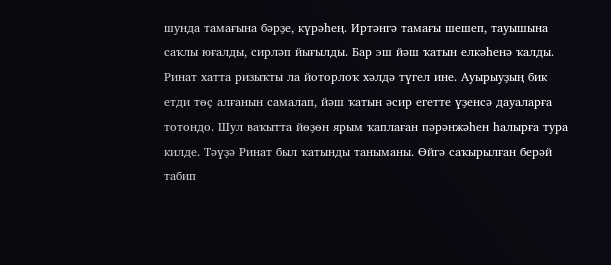шунда тамағына бәрҙе, күрәһең. Иртәнгә тамағы шешеп, тауышына саҡлы юғалды, сирләп йығылды. Бар эш йәш ҡатын елкәһенә ҡалды. Ринат хатта ризыҡты ла йоторлоҡ хәлдә түгел ине. Ауырыуҙың бик етди төҫ алғанын самалап, йәш ҡатын әсир егетте үҙенсә дауаларға тотондо. Шул ваҡытта йөҙөн ярым ҡаплаған пәрәнжәһен һалырға тура килде. Тәүҙә Ринат был ҡатынды таныманы. Өйгә саҡырылған берәй табип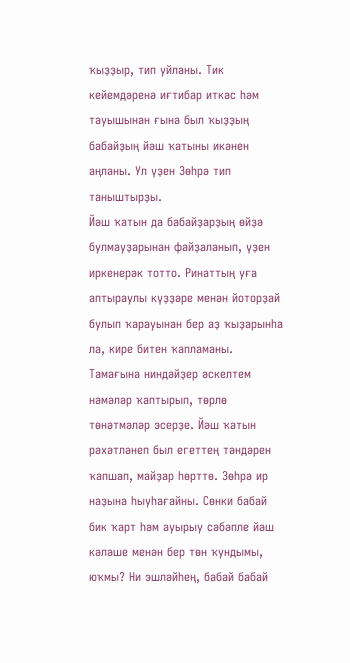ҡыҙҙыр, тип уйланы. Тик кейемдәренә иғтибар иткәс һәм тауышынан ғына был ҡыҙҙың бабайҙың йәш ҡатыны икәнен аңланы. Ул үҙен Зөһрә тип таныштырҙы.
Йәш ҡатын да бабайҙарҙың өйҙә булмауҙарынан файҙаланып, үҙен иркенерәк тотто. Ринаттың уға аптыраулы күҙҙәре менән йоторҙай булып ҡарауынан бер аҙ ҡыҙарынһа ла, кире битен ҡапламаны. Тамағына ниндәйҙер әскелтем нәмәләр ҡаптырып, төрлө төнәтмәләр эсерҙе. Йәш ҡатын рәхәтләнеп был егеттең тәндәрен ҡапшап, майҙар һөрттө. Зөһрә ир наҙына һыуһағайны. Сөнки бабай бик ҡарт һәм ауырыу сәбәпле йәш кәләше менән бер төн ҡундымы, юҡмы? Ни эшләйһең, бабай бабай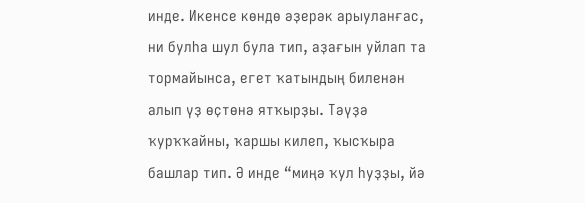инде. Икенсе көндө әҙерәк арыуланғас, ни булһа шул була тип, аҙағын уйлап та тормайынса, егет ҡатындың биленән алып үҙ өҫтөнә ятҡырҙы. Тәүҙә ҡурҡҡайны, ҡаршы килеп, ҡысҡыра башлар тип. Ә инде “миңә ҡул һуҙҙы, йә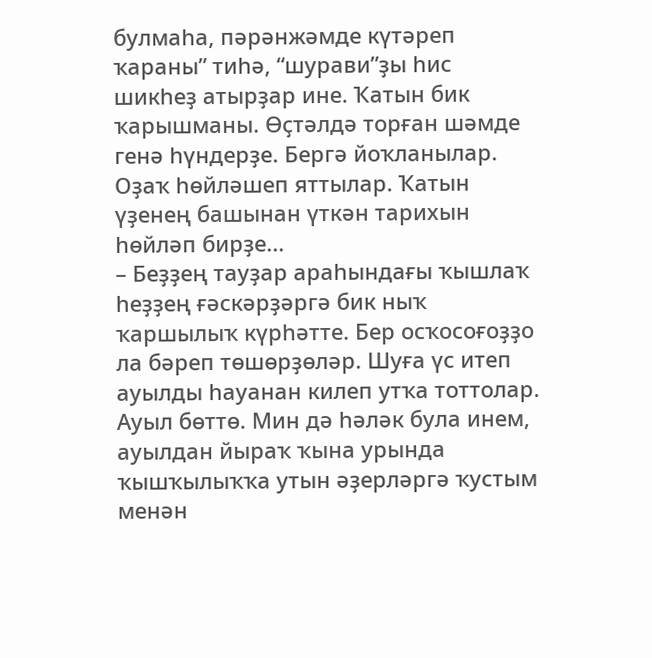булмаһа, пәрәнжәмде күтәреп ҡараны” тиһә, “шурави”ҙы һис шикһеҙ атырҙар ине. Ҡатын бик ҡарышманы. Өҫтәлдә торған шәмде генә һүндерҙе. Бергә йоҡланылар. Оҙаҡ һөйләшеп яттылар. Ҡатын үҙенең башынан үткән тарихын һөйләп бирҙе...
– Беҙҙең тауҙар араһындағы ҡышлаҡ һеҙҙең ғәскәрҙәргә бик ныҡ ҡаршылыҡ күрһәтте. Бер осҡосоғоҙҙо ла бәреп төшөрҙөләр. Шуға үс итеп ауылды һауанан килеп утҡа тоттолар. Ауыл бөттө. Мин дә һәләк була инем, ауылдан йыраҡ ҡына урында ҡышҡылыҡҡа утын әҙерләргә ҡустым менән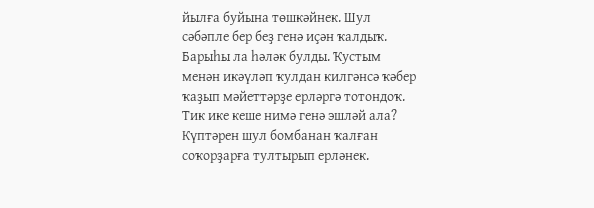йылға буйына төшкәйнек. Шул сәбәпле бер беҙ генә иҫән ҡалдыҡ. Барыһы ла һәләк булды. Ҡустым менән икәүләп ҡулдан килгәнсә ҡәбер ҡаҙып мәйеттәрҙе ерләргә тотондоҡ. Тик ике кеше нимә генә эшләй ала? Күптәрен шул бомбанан ҡалған соҡорҙарға тултырып ерләнек.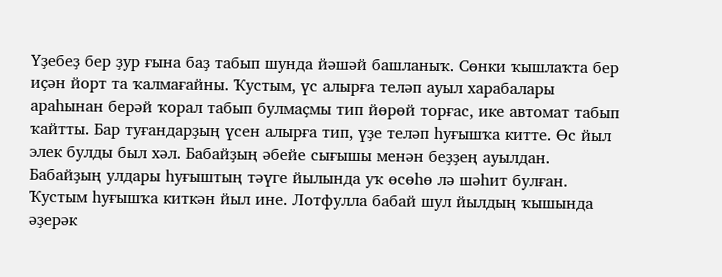Үҙебеҙ бер ҙур ғына баҙ табып шунда йәшәй башланыҡ. Сөнки ҡышлаҡта бер иҫән йорт та ҡалмағайны. Ҡустым, үс алырға теләп ауыл харабалары араһынан берәй ҡорал табып булмаҫмы тип йөрөй торғас, ике автомат табып ҡайтты. Бар туғандарҙың үсен алырға тип, үҙе теләп һуғышҡа китте. Өс йыл элек булды был хәл. Бабайҙың әбейе сығышы менән беҙҙең ауылдан. Бабайҙың улдары һуғыштың тәүге йылында уҡ өсөһө лә шәһит булған. Ҡустым һуғышҡа киткән йыл ине. Лотфулла бабай шул йылдың ҡышында әҙерәк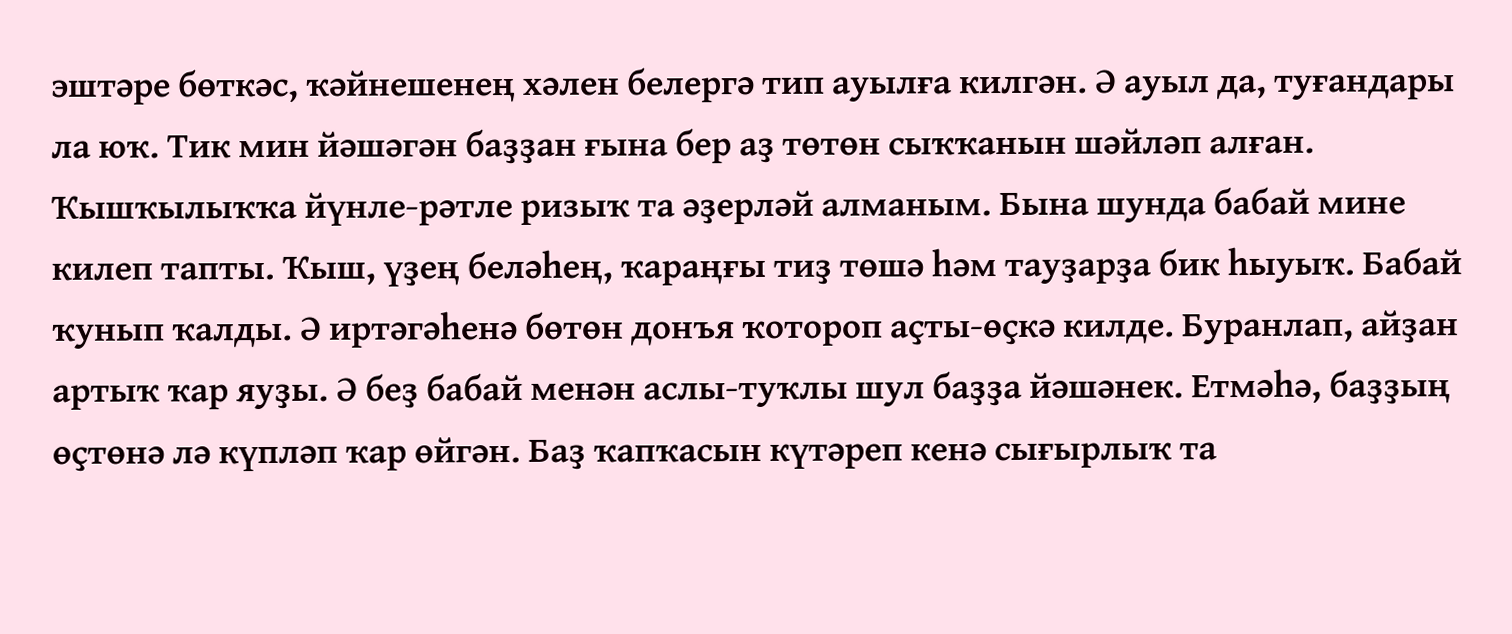эштәре бөткәс, ҡәйнешенең хәлен белергә тип ауылға килгән. Ә ауыл да, туғандары ла юҡ. Тик мин йәшәгән баҙҙан ғына бер аҙ төтөн сыҡҡанын шәйләп алған. Ҡышҡылыҡҡа йүнле-рәтле ризыҡ та әҙерләй алманым. Бына шунда бабай мине килеп тапты. Ҡыш, үҙең беләһең, ҡараңғы тиҙ төшә һәм тауҙарҙа бик һыуыҡ. Бабай ҡунып ҡалды. Ә иртәгәһенә бөтөн донъя ҡотороп аҫты-өҫкә килде. Буранлап, айҙан артыҡ ҡар яуҙы. Ә беҙ бабай менән аслы-туҡлы шул баҙҙа йәшәнек. Етмәһә, баҙҙың өҫтөнә лә күпләп ҡар өйгән. Баҙ ҡапҡасын күтәреп кенә сығырлыҡ та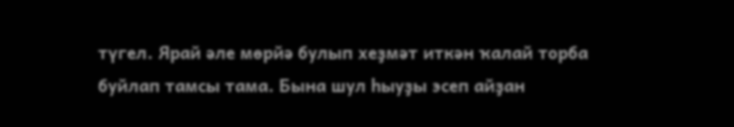түгел. Ярай әле мөрйә булып хеҙмәт иткән ҡалай торба буйлап тамсы тама. Бына шул һыуҙы эсеп айҙан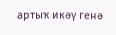артыҡ икәү генә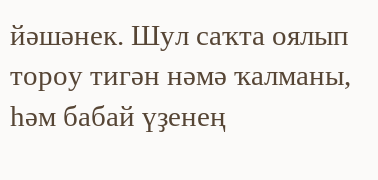йәшәнек. Шул саҡта оялып тороу тигән нәмә ҡалманы, һәм бабай үҙенең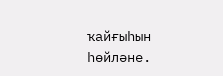ҡайғыһын һөйләне.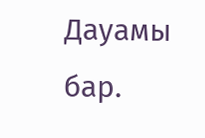Дауамы бар.